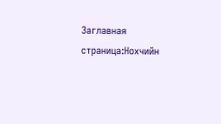Заглавная страница:Нохчийн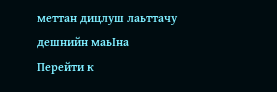меттан дицлуш лаьттачу дешнийн маьIна
Перейти к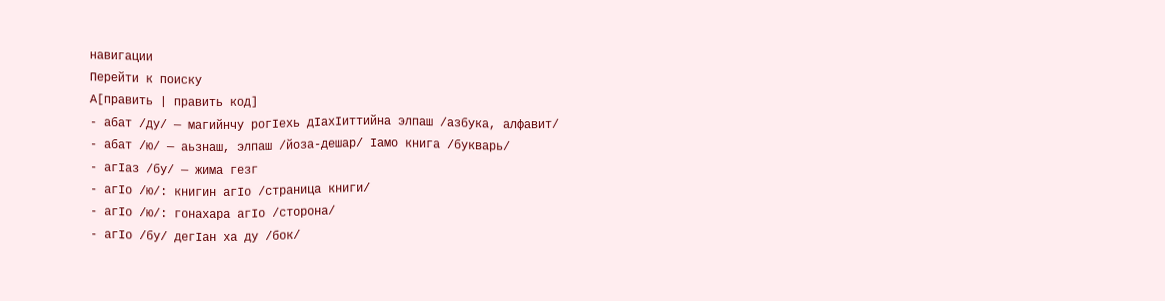навигации
Перейти к поиску
А[править | править код]
- абат /ду/ — магийнчу рогIехь дIахIиттийна элпаш /азбука, алфавит/
- абат /ю/ — аьзнаш, элпаш /йоза-дешар/ Iамо книга /букварь/
- агIаз /бу/ — жима гезг
- агIо /ю/: книгин агIо /страница книги/
- агIо /ю/: гонахара агIо /сторона/
- агIо /бу/ дегIан ха ду /бок/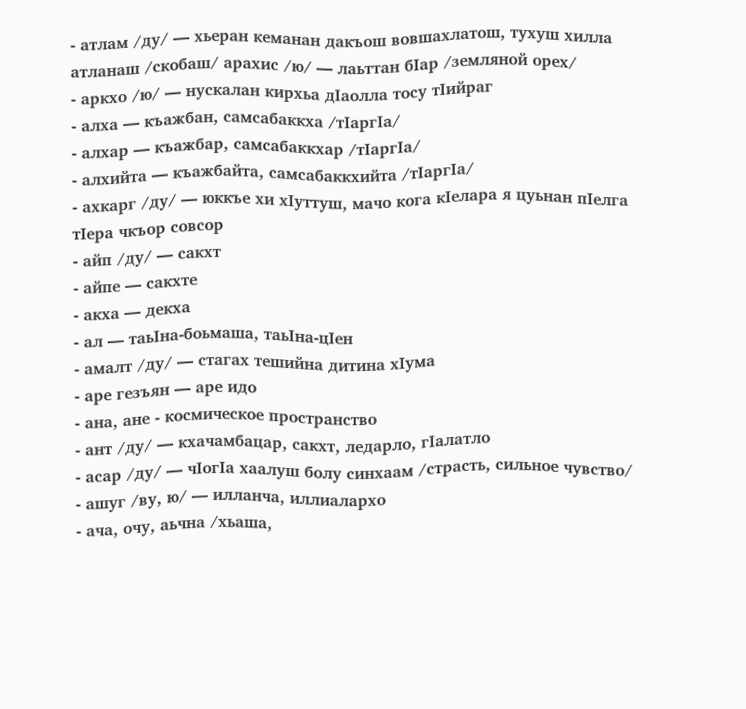- атлам /ду/ — хьеран кеманан дакъош вовшахлатош, тухуш хилла атланаш /скобаш/ арахис /ю/ — лаьттан бIар /земляной орех/
- аркхо /ю/ — нускалан кирхьа дIаолла тосу тIийраг
- алха — къажбан, самсабаккха /тIаргIа/
- алхар — къажбар, самсабаккхар /тIаргIа/
- алхийта — къажбайта, самсабаккхийта /тIаргIа/
- ахкарг /ду/ — юккъе хи хIуттуш, мачо кога кIелара я цуьнан пIелга тIера чкъор совсор
- айп /ду/ — сакхт
- айпе — сакхте
- акха — декха
- ал — таьIна-боьмаша, таьIна-цIен
- амалт /ду/ — стагах тешийна дитина хIума
- аре гезъян — аре идо
- ана, ане - космическое пространство
- ант /ду/ — кхачамбацар, сакхт, ледарло, гIалатло
- асар /ду/ — чIогIа хаалуш болу синхаам /страсть, сильное чувство/
- ашуг /ву, ю/ — илланча, иллиалархо
- ача, очу, аьчна /хьаша,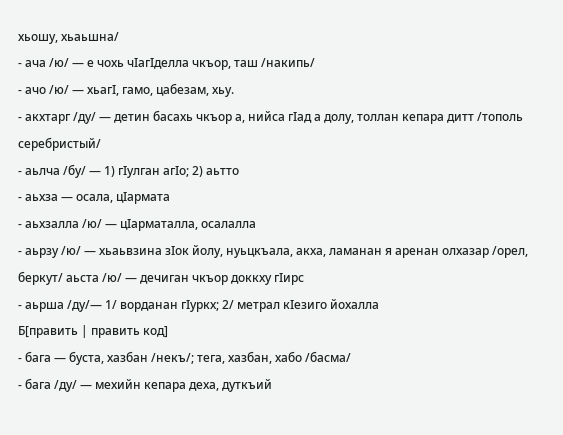хьошу, хьаьшна/
- ача /ю/ — е чохь чIагIделла чкъор, таш /накипь/
- ачо /ю/ — хьагI, гамо, цабезам, хьу.
- акхтарг /ду/ — детин басахь чкъор а, нийса гIад а долу, толлан кепара дитт /тополь серебристый/
- аьлча /бу/ — 1) гIулган агIо; 2) аьтто
- аьхза — осала, цIармата
- аьхзалла /ю/ — цIарматалла, осалалла
- аьрзу /ю/ — хьаьвзина зIок йолу, нуьцкъала, акха, ламанан я аренан олхазар /орел, беркут/ аьста /ю/ — дечиган чкъор доккху гIирс
- аьрша /ду/— 1/ ворданан гIуркх; 2/ метрал кIезиго йохалла
Б[править | править код]
- бага — буста, хазбан /некъ/; тега, хазбан, хабо /басма/
- бага /ду/ — мехийн кепара деха, дуткъий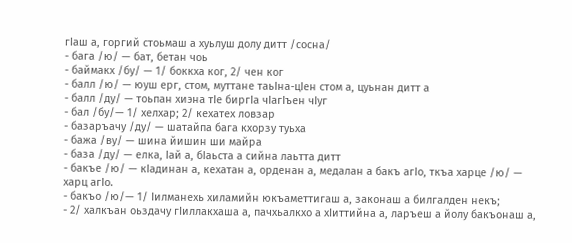гIаш а, горгий стоьмаш а хуьлуш долу дитт /сосна/
- бага /ю/ — бат, бетан чоь
- баймакх /бу/ — 1/ боккха ког, 2/ чен ког
- балл /ю/ — юуш ерг, стом, муттане таьIна-цIен стом а, цуьнан дитт а
- балл /ду/ — тоьпан хиэна тIе биргIа чIагIъен чIуг
- бал /бу/— 1/ хелхар; 2/ кехатех ловзар
- базаръачу /ду/ — шатайпа бага кхорзу туьха
- бажа /ву/ — шина йишин ши майра
- база /ду/ — елка, Iай а, бIаьста а сийна лаьтта дитт
- бакъе /ю/ — кIадинан а, кехатан а, орденан а, медалан а бакъ агIо, ткъа харце /ю/ — харц агIо.
- бакъо /ю/— 1/ Iилманехь хиламийн юкъаметтигаш а, законаш а билгалден некъ;
- 2/ халкъан оьздачу гIиллакхаша а, пачхьалкхо а хIиттийна а, ларъеш а йолу бакъонаш а,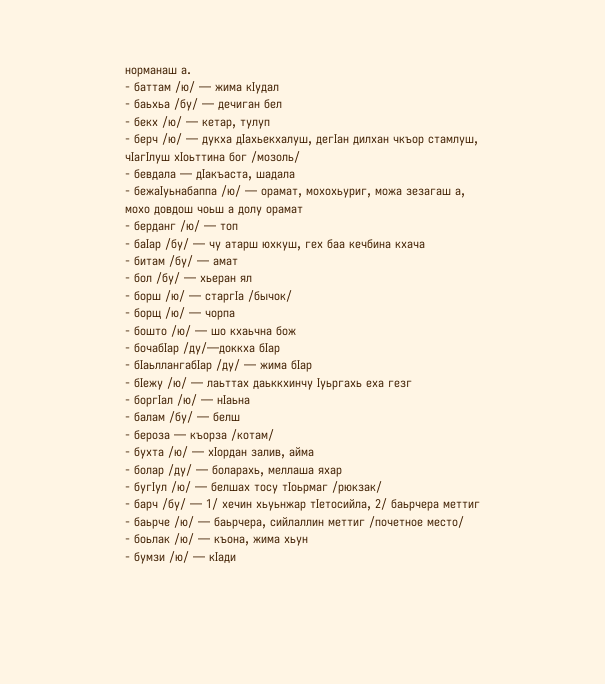норманаш а.
- баттам /ю/ — жима кIудал
- баьхьа /бу/ — дечиган бел
- бекх /ю/ — кетар, тулуп
- берч /ю/ — дукха дIахьекхалуш, дегIан дилхан чкъор стамлуш, чIагIлуш хIоьттина бог /мозоль/
- бевдала — дIакъаста, шадала
- бежаIуьнабаппа /ю/ — орамат, мохохьуриг, можа зезагаш а, мохо довдош чоьш а долу орамат
- берданг /ю/ — топ
- баIар /бу/ — чу атарш юхкуш, гех баа кечбина кхача
- битам /бу/ — амат
- бол /бу/ — хьеран ял
- борш /ю/ — старгIа /бычок/
- борщ /ю/ — чорпа
- бошто /ю/ — шо кхаьчна бож
- бочабIар /ду/—доккха бIар
- бIаьллангабIар /ду/ — жима бIар
- бIежу /ю/ — лаьттах даьккхинчу Iуьргахь еха гезг
- боргIал /ю/ — нIаьна
- балам /бу/ — белш
- бероза — къорза /котам/
- бухта /ю/ — хIордан залив, айма
- болар /ду/ — боларахь, меллаша яхар
- бугIул /ю/ — белшах тосу тIоьрмаг /рюкзак/
- барч /бу/ — 1/ хечин хьуьнжар тIетосийла, 2/ баьрчера меттиг
- баьрче /ю/ — баьрчера, сийлаллин меттиг /почетное место/
- боьлак /ю/ — къона, жима хьун
- бумзи /ю/ — кIади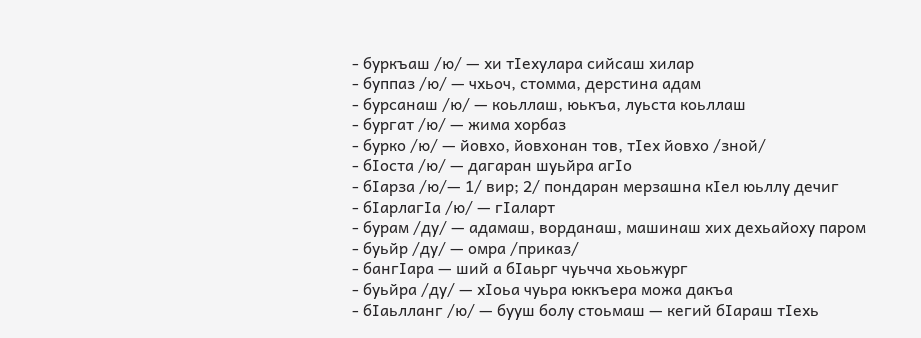- буркъаш /ю/ — хи тIехулара сийсаш хилар
- буппаз /ю/ — чхьоч, стомма, дерстина адам
- бурсанаш /ю/ — коьллаш, юькъа, луьста коьллаш
- бургат /ю/ — жима хорбаз
- бурко /ю/ — йовхо, йовхонан тов, тIех йовхо /зной/
- бIоста /ю/ — дагаран шуьйра агIо
- бIарза /ю/— 1/ вир; 2/ пондаран мерзашна кIел юьллу дечиг
- бIарлагIа /ю/ — гIаларт
- бурам /ду/ — адамаш, ворданаш, машинаш хих дехьайоху паром
- буьйр /ду/ — омра /приказ/
- бангIара — ший а бIаьрг чуьчча хьоьжург
- буьйра /ду/ — хIоьа чуьра юккъера можа дакъа
- бIаьлланг /ю/ — бууш болу стоьмаш — кегий бIараш тIехь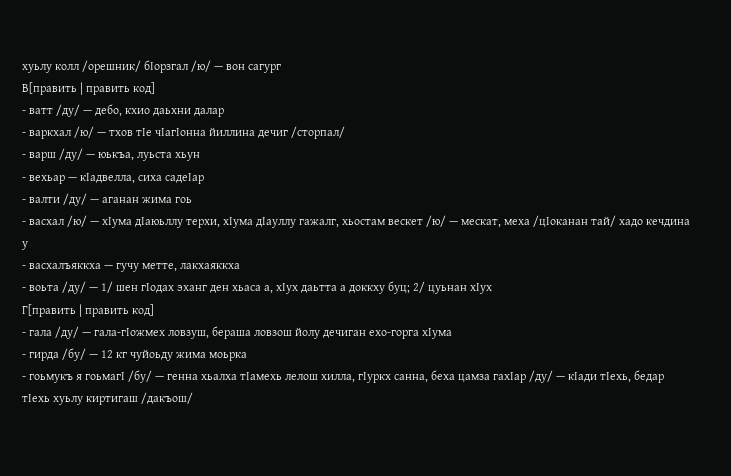хуьлу колл /орешник/ бIорзгал /ю/ — вон сагург
В[править | править код]
- ватт /ду/ — дебо, кхио даьхни далар
- варкхал /ю/ — тхов тIе чIагIонна йиллина дечиг /сторпал/
- варш /ду/ — юькъа, луьста хьун
- вехьар — кIадвелла, сиха садеIар
- валти /ду/ — аганан жима гоь
- васхал /ю/ — хIума дIаюьллу терхи, хIума дIауллу гажалг, хьостам вескет /ю/ — мескат, меха /цIоканан тай/ хадо кечдина у
- васхалъяккха — гучу метте, лакхаяккха
- воьта /ду/ — 1/ шен гIодах эханг ден хьаса а, хIух даьтта а доккху буц; 2/ цуьнан хIух
Г[править | править код]
- гала /ду/ — гала-гIожмех ловзуш, бераша ловзош йолу дечиган ехо-горга хIума
- гирда /бу/ — 12 кг чуйоьду жима моьрка
- гоьмукъ я гоьмагI /бу/ — генна хьалха тIамехь лелош хилла, гIуркх санна, беха цамза гахIар /ду/ — кIади тIехь, бедар тIехь хуьлу киртигаш /дакъош/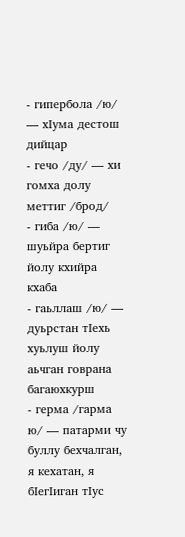- гипербола /ю/ — хIума дестош дийцар
- гечо /ду/ — хи гомха долу меттиг /брод/
- гиба /ю/ — шуьйра бертиг йолу кхийра кхаба
- гаьллаш /ю/ — дуьрстан тIехь хуьлуш йолу аьчган говрана багаюхкурш
- герма /гарма ю/ — патарми чу буллу бехчалган, я кехатан, я бIегIиган тIус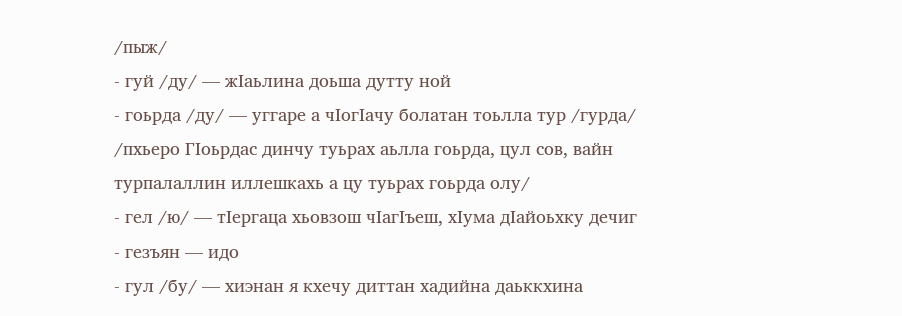/пыж/
- гуй /ду/ — жIаьлина доьша дутту ной
- гоьрда /ду/ — уггаре а чIогIачу болатан тоьлла тур /гурда/ /пхьеро ГIоьрдас динчу туьрах аьлла гоьрда, цул сов, вайн турпалаллин иллешкахь а цу туьрах гоьрда олу/
- гел /ю/ — тIергаца хьовзош чIагIъеш, хIума дIайоьхку дечиг
- гезъян — идо
- гул /бу/ — хиэнан я кхечу диттан хадийна даьккхина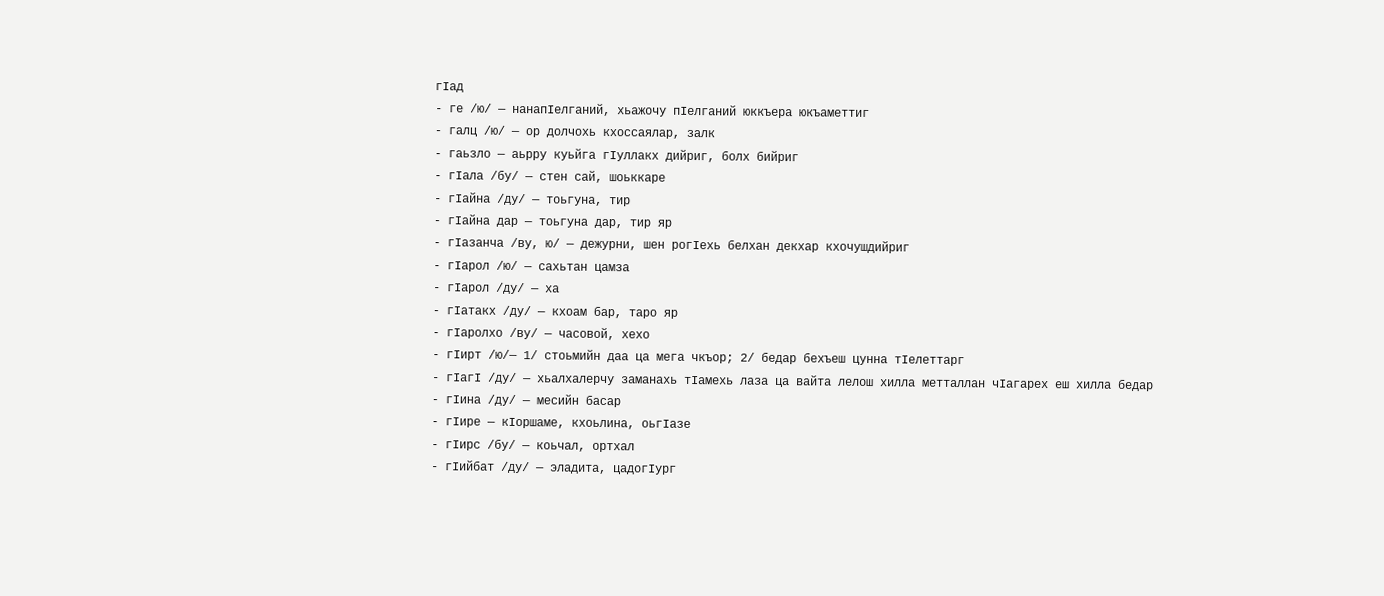гIад
- ге /ю/ — нанапIелганий, хьажочу пIелганий юккъера юкъаметтиг
- галц /ю/ — ор долчохь кхоссаялар, залк
- гаьзло — аьрру куьйга гIуллакх дийриг, болх бийриг
- гIала /бу/ — стен сай, шоьккаре
- гIайна /ду/ — тоьгуна, тир
- гIайна дар — тоьгуна дар, тир яр
- гIазанча /ву, ю/ — дежурни, шен рогIехь белхан декхар кхочушдийриг
- гIарол /ю/ — сахьтан цамза
- гIарол /ду/ — ха
- гIатакх /ду/ — кхоам бар, таро яр
- гIаролхо /ву/ — часовой, хехо
- гIирт /ю/— 1/ стоьмийн даа ца мега чкъор; 2/ бедар бехъеш цунна тIелеттарг
- гIагI /ду/ — хьалхалерчу заманахь тIамехь лаза ца вайта лелош хилла метталлан чIагарех еш хилла бедар
- гIина /ду/ — месийн басар
- гIире — кIоршаме, кхоьлина, оьгIазе
- гIирс /бу/ — коьчал, ортхал
- гIийбат /ду/ — эладита, цадогIург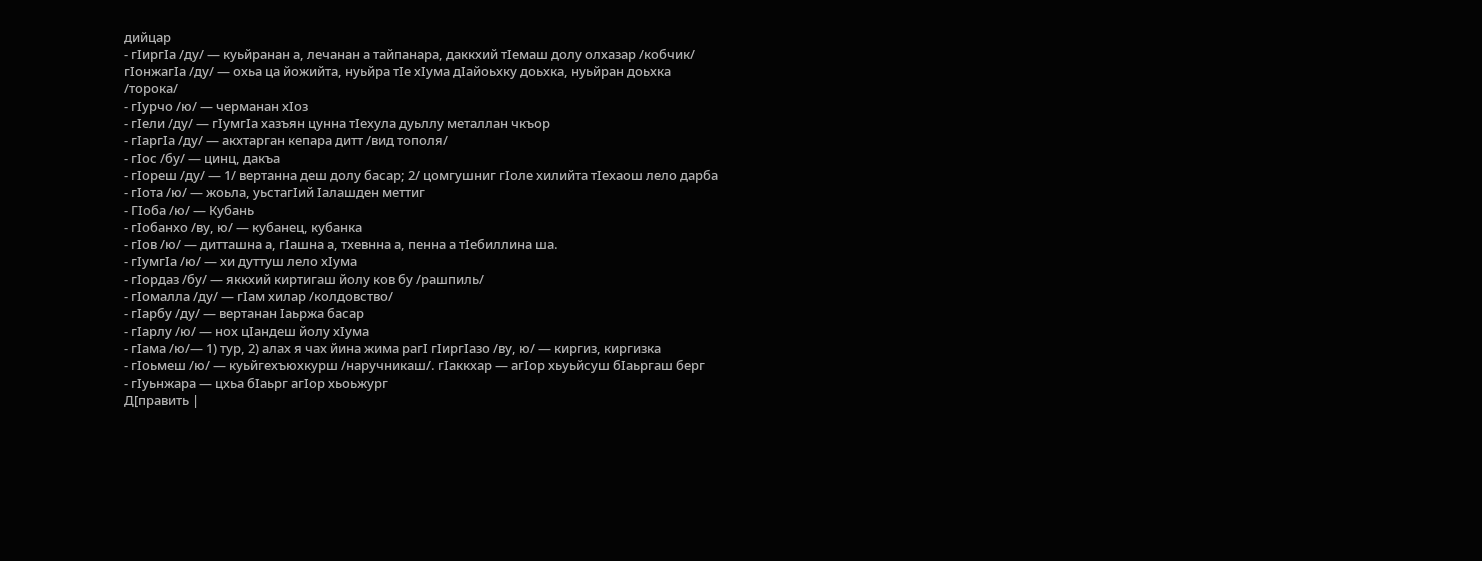дийцар
- гIиргIа /ду/ — куьйранан а, лечанан а тайпанара, даккхий тIемаш долу олхазар /кобчик/ гIонжагIа /ду/ — охьа ца йожийта, нуьйра тIе хIума дIайоьхку доьхка, нуьйран доьхка /торока/
- гIурчо /ю/ — черманан хIоз
- гIели /ду/ — гIумгIа хазъян цунна тIехула дуьллу металлан чкъор
- гIаргIа /ду/ — акхтарган кепара дитт /вид тополя/
- гIос /бу/ — цинц, дакъа
- гIореш /ду/ — 1/ вертанна деш долу басар; 2/ цомгушниг гIоле хилийта тIехаош лело дарба
- гIота /ю/ — жоьла, уьстагIий Iалашден меттиг
- ГIоба /ю/ — Кубань
- гIобанхо /ву, ю/ — кубанец, кубанка
- гIов /ю/ — дитташна а, гIашна а, тхевнна а, пенна а тIебиллина ша.
- гIумгIа /ю/ — хи дуттуш лело хIума
- гIордаз /бу/ — яккхий киртигаш йолу ков бу /рашпиль/
- гIомалла /ду/ — гIам хилар /колдовство/
- гIарбу /ду/ — вертанан Iаьржа басар
- гIарлу /ю/ — нох цIандеш йолу хIума
- гIама /ю/— 1) тур, 2) алах я чах йина жима рагI гIиргIазо /ву, ю/ — киргиз, киргизка
- гIоьмеш /ю/ — куьйгехъюхкурш /наручникаш/. гIаккхар — агIор хьуьйсуш бIаьргаш берг
- гIуьнжара — цхьа бIаьрг агIор хьоьжург
Д[править |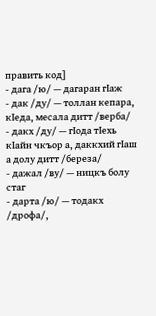править код]
- дага /ю/ — дагаран гIаж
- дак /ду/ — толлан кепара, кIеда, месала дитт /верба/
- дакх /ду/ — гIода тIехь кIайн чкъор а, даккхий гIаш а долу дитт /береза/
- дажал /ву/ — ницкъ болу стаг
- дарта /ю/ — тодакх /дрофа/,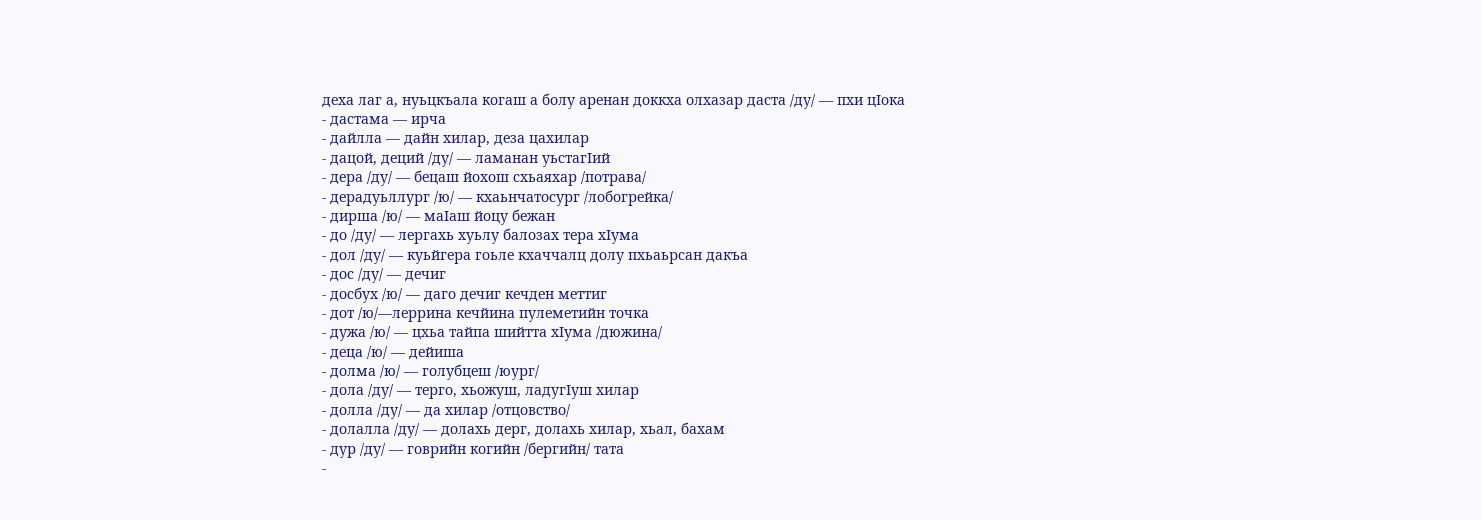деха лаг а, нуьцкъала когаш а болу аренан доккха олхазар даста /ду/ — пхи цIока
- дастама — ирча
- дайлла — дайн хилар, деза цахилар
- дацой, деций /ду/ — ламанан уьстагIий
- дера /ду/ — бецаш йохош схьаяхар /потрава/
- дерадуьллург /ю/ — кхаьнчатосург /лобогрейка/
- дирша /ю/ — маIаш йоцу бежан
- до /ду/ — лергахь хуьлу балозах тера хIума
- дол /ду/ — куьйгера гоьле кхаччалц долу пхьаьрсан дакъа
- дос /ду/ — дечиг
- досбух /ю/ — даго дечиг кечден меттиг
- дот /ю/—леррина кечйина пулеметийн точка
- дужа /ю/ — цхьа тайпа шийтта хIума /дюжина/
- деца /ю/ — дейиша
- долма /ю/ — голубцеш /юург/
- дола /ду/ — терго, хьожуш, ладугIуш хилар
- долла /ду/ — да хилар /отцовство/
- долалла /ду/ — долахь дерг, долахь хилар, хьал, бахам
- дур /ду/ — говрийн когийн /бергийн/ тата
-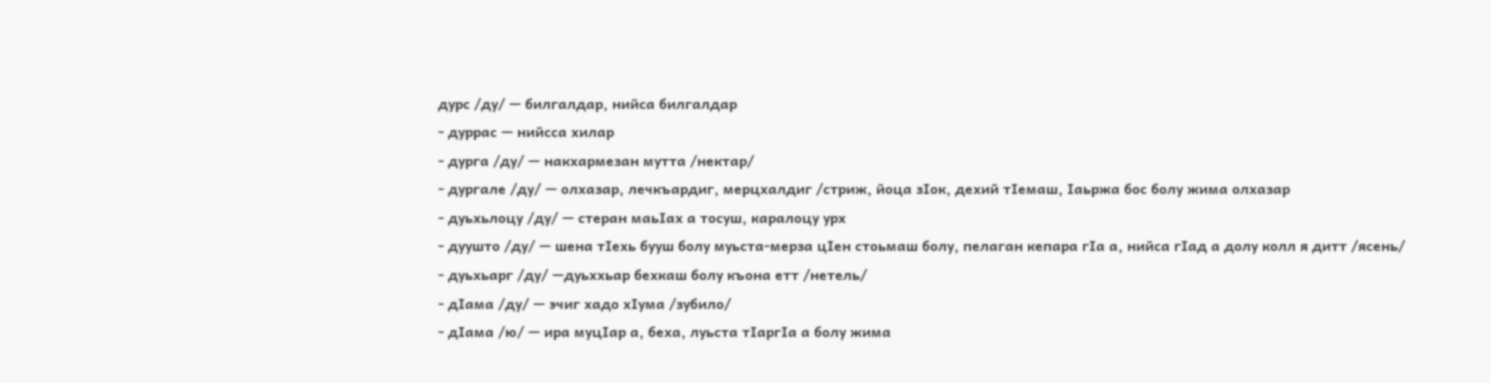дурс /ду/ — билгалдар, нийса билгалдар
- дуррас — нийсса хилар
- дурга /ду/ — накхармезан мутта /нектар/
- дургале /ду/ — олхазар, лечкъардиг, мерцхалдиг /стриж, йоца зIок, дехий тIемаш, Iаьржа бос болу жима олхазар
- дуьхьлоцу /ду/ — стеран маьIах а тосуш, каралоцу урх
- дуушто /ду/ — шена тIехь бууш болу муьста-мерза цIен стоьмаш болу, пелаган кепара гIа а, нийса гIад а долу колл я дитт /ясень/
- дуьхьарг /ду/ —дуьххьар бехкаш болу къона етт /нетель/
- дIама /ду/ — эчиг хадо хIума /зубило/
- дIама /ю/ — ира муцIар а, беха, луьста тIаргIа а болу жима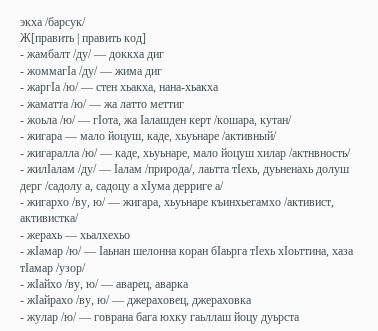экха /барсук/
Ж[править | править код]
- жамбалт /ду/ — доккха диг
- жоммагIа /ду/ — жима диг
- жаргIа /ю/ — стен хьакха, нана-хьакха
- жаматта /ю/ — жа латто меттиг
- жоьла /ю/ — гIота, жа Iалашден керт /кошара, кутан/
- жигара — мало йоцуш, каде, хьуьнаре /активный/
- жигаралла /ю/ — каде, хьуьнаре, мало йоцуш хилар /актнвность/
- жилIалам /ду/ — Iалам /природа/, лаьтта тIехь, дуьненахь долуш дерг /садолу а, садоцу а хIума дерриге а/
- жигархо /ву, ю/ — жигара, хьуьнаре къинхьегамхо /активист, активистка/
- жерахь — хьалхехьо
- жIамар /ю/ — Iаьнан шелонна коран бIаьрга тIехь хIоьттина, хаза тIамар /узор/
- жIайхо /ву, ю/ — аварец, аварка
- жIайрахо /ву, ю/ — джераховец, джераховка
- жулар /ю/ — говрана бага юхку гаьллаш йоцу дуьрста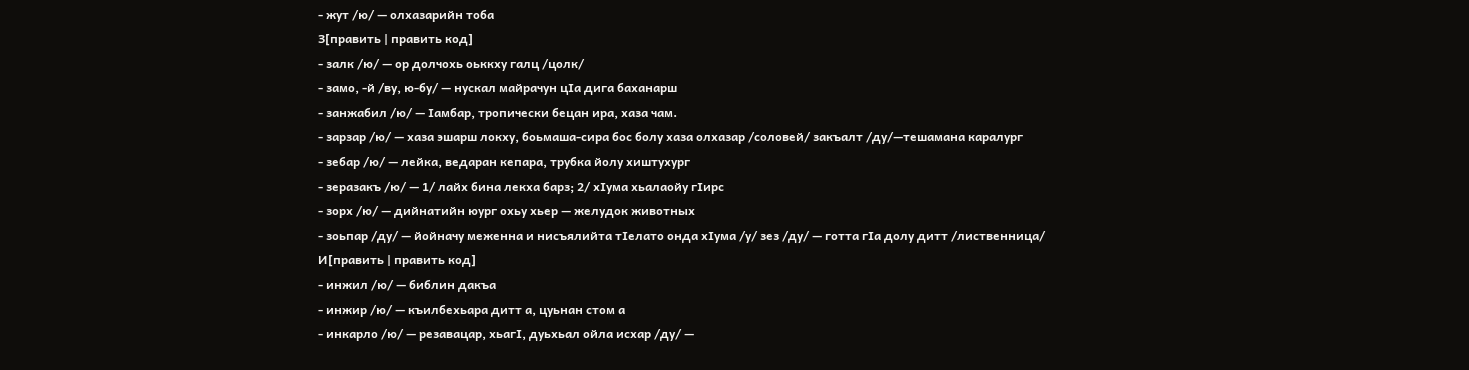- жут /ю/ — олхазарийн тоба
З[править | править код]
- залк /ю/ — ор долчохь оьккху галц /цолк/
- замо, -й /ву, ю-бу/ — нускал майрачун цIа дига баханарш
- занжабил /ю/ — Iамбар, тропически бецан ира, хаза чам.
- зарзар /ю/ — хаза эшарш локху, боьмаша-сира бос болу хаза олхазар /соловей/ закъалт /ду/—тешамана каралург
- зебар /ю/ — лейка, ведаран кепара, трубка йолу хиштухург
- зеразакъ /ю/ — 1/ лайх бина лекха барз; 2/ хIума хьалаойу гIирс
- зорх /ю/ — дийнатийн юург охьу хьер — желудок животных
- зоьпар /ду/ — йойначу меженна и нисъялийта тIелато онда хIума /у/ зез /ду/ — готта гIа долу дитт /лиственница/
И[править | править код]
- инжил /ю/ — библин дакъа
- инжир /ю/ — къилбехьара дитт а, цуьнан стом а
- инкарло /ю/ — резавацар, хьагI, дуьхьал ойла исхар /ду/ —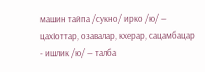машин тайпа /сукно/ ирко /ю/ — цахIоттар, озавалар, кхерар, сацамбацар
- ишлик /ю/ — талба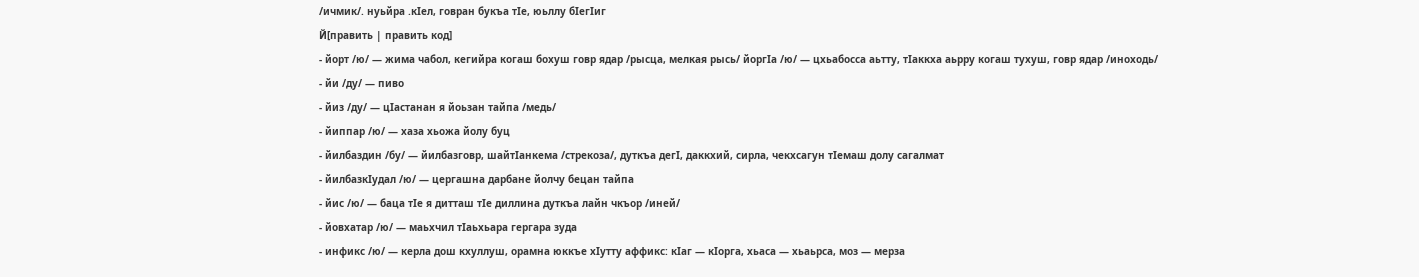/ичмик/. нуьйра .кIел, говран букъа тIе, юьллу бIегIиг
Й[править | править код]
- йорт /ю/ — жима чабол, кегийра когаш бохуш говр ядар /рысца, мелкая рысь/ йоргIа /ю/ — цхьабосса аьтту, тIаккха аьрру когаш тухуш, говр ядар /иноходь/
- йи /ду/ — пиво
- йиз /ду/ — цIастанан я йоьзан тайпа /медь/
- йиппар /ю/ — хаза хьожа йолу буц
- йилбаздин /бу/ — йилбазговр, шайтIанкема /стрекоза/, дуткъа дегI, даккхий, сирла, чекхсагун тIемаш долу сагалмат
- йилбазкIудал /ю/ — цергашна дарбане йолчу бецан тайпа
- йис /ю/ — баца тIе я дитташ тIе диллина дуткъа лайн чкъор /иней/
- йовхатар /ю/ — маьхчил тIаьхьара гергара зуда
- инфикс /ю/ — керла дош кхуллуш, орамна юккъе хIутту аффикс: кIаг — кIорга, хьаса — хьаьрса, моз — мерза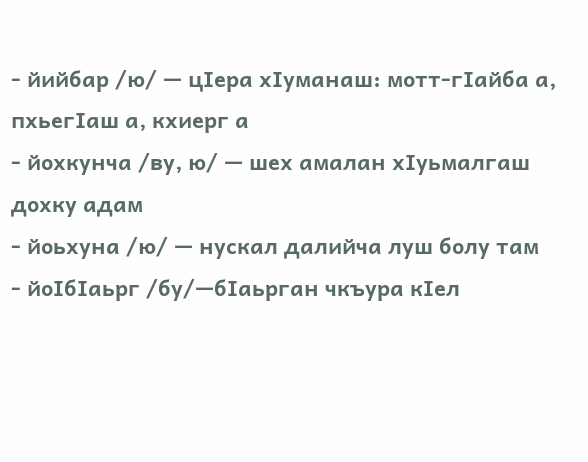- йийбар /ю/ — цIера хIуманаш: мотт-гIайба а, пхьегIаш а, кхиерг а
- йохкунча /ву, ю/ — шех амалан хIуьмалгаш дохку адам
- йоьхуна /ю/ — нускал далийча луш болу там
- йоIбIаьрг /бу/—бIаьрган чкъура кIел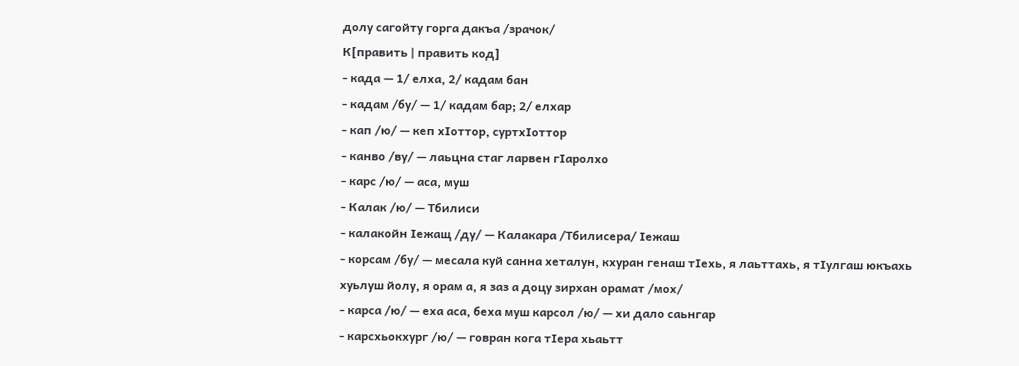долу сагойту горга дакъа /зрачок/
К[править | править код]
- када — 1/ елха, 2/ кадам бан
- кадам /бу/ — 1/ кадам бар; 2/ елхар
- кап /ю/ — кеп хIоттор, суртхIоттор
- канво /ву/ — лаьцна стаг ларвен гIаролхо
- карс /ю/ — аса, муш
- Калак /ю/ — Тбилиси
- калакойн Iежащ /ду/ — Калакара /Тбилисера/ Iежаш
- корсам /бу/ — месала куй санна хеталун, кхуран генаш тIехь, я лаьттахь, я тIулгаш юкъахь хуьлуш йолу, я орам а, я заз а доцу зирхан орамат /мох/
- карса /ю/ — еха аса, беха муш карсол /ю/ — хи дало саьнгар
- карсхьокхург /ю/ — говран кога тIера хьаьтт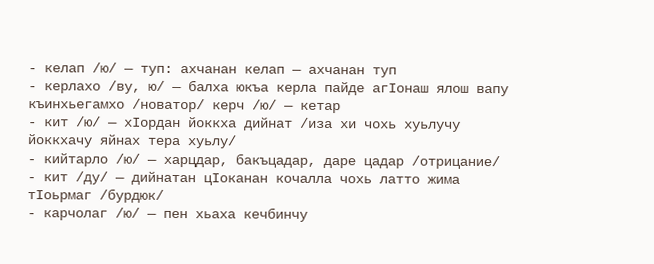- келап /ю/ — туп: ахчанан келап — ахчанан туп
- керлахо /ву, ю/ — балха юкъа керла пайде агIонаш ялош вапу къинхьегамхо /новатор/ керч /ю/ — кетар
- кит /ю/ — хIордан йоккха дийнат /иза хи чохь хуьлучу йоккхачу яйнах тера хуьлу/
- кийтарло /ю/ — харцдар, бакъцадар, даре цадар /отрицание/
- кит /ду/ — дийнатан цIоканан кочалла чохь латто жима тIоьрмаг /бурдюк/
- карчолаг /ю/ — пен хьаха кечбинчу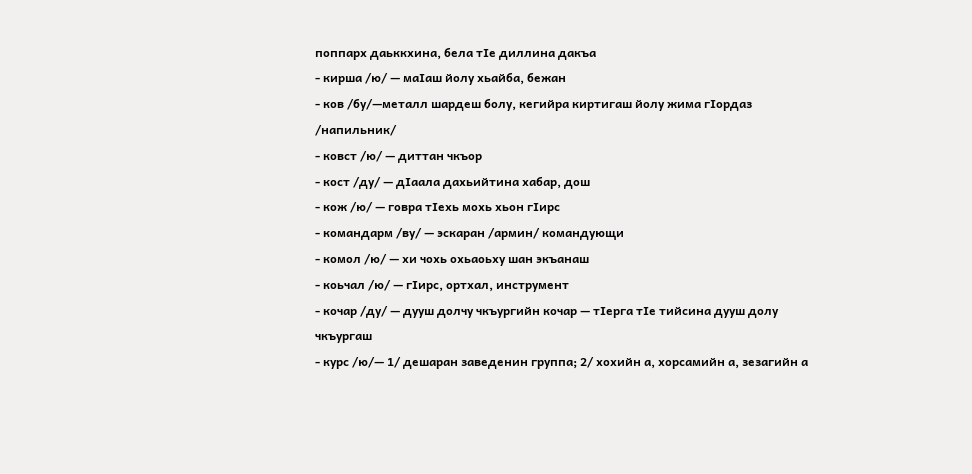поппарх даьккхина, бела тIе диллина дакъа
- кирша /ю/ — маIаш йолу хьайба, бежан
- ков /бу/—металл шардеш болу, кегийра киртигаш йолу жима гIордаз /напильник/
- ковст /ю/ — диттан чкъор
- кост /ду/ — дIаала дахьийтина хабар, дош
- кож /ю/ — говра тIехь мохь хьон гIирс
- командарм /ву/ — эскаран /армин/ командующи
- комол /ю/ — хи чохь охьаоьху шан экъанаш
- коьчал /ю/ — гIирс, ортхал, инструмент
- кочар /ду/ — дууш долчу чкъургийн кочар — тIерга тIе тийсина дууш долу чкъургаш
- курс /ю/— 1/ дешаран заведенин группа; 2/ хохийн а, хорсамийн а, зезагийн а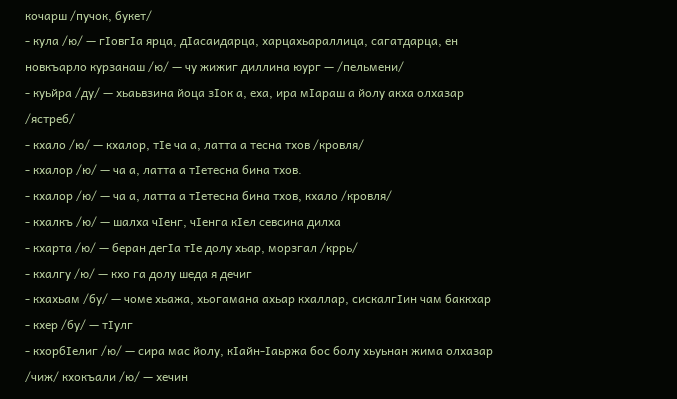кочарш /пучок, букет/
- кула /ю/ — гIовгIа ярца, дIасаидарца, харцахьараллица, сагатдарца, ен новкъарло курзанаш /ю/ — чу жижиг диллина юург — /пельмени/
- куьйра /ду/ — хьаьвзина йоца зIок а, еха, ира мIараш а йолу акха олхазар /ястреб/
- кхало /ю/ — кхалор, тIе ча а, латта а тесна тхов /кровля/
- кхалор /ю/ — ча а, латта а тIетесна бина тхов.
- кхалор /ю/ — ча а, латта а тIетесна бина тхов, кхало /кровля/
- кхалкъ /ю/ — шалха чIенг, чIенга кIел севсина дилха
- кхарта /ю/ — беран дегIа тIе долу хьар, морзгал /кррь/
- кхалгу /ю/ — кхо га долу шеда я дечиг
- кхахьам /бу/ — чоме хьажа, хьогамана ахьар кхаллар, сискалгIин чам баккхар
- кхер /бу/ — тIулг
- кхорбIелиг /ю/ — сира мас йолу, кIайн-Iаьржа бос болу хьуьнан жима олхазар /чиж/ кхокъали /ю/ — хечин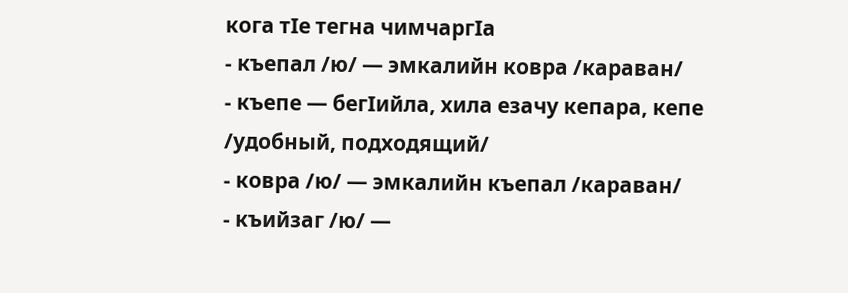кога тIе тегна чимчаргIа
- къепал /ю/ — эмкалийн ковра /караван/
- къепе — бегIийла, хила езачу кепара, кепе /удобный, подходящий/
- ковра /ю/ — эмкалийн къепал /караван/
- къийзаг /ю/ —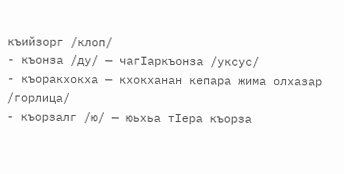къийзорг /клоп/
- къонза /ду/ — чагIаркъонза /уксус/
- къоракхокха — кхокханан кепара жима олхазар /горлица/
- къорзалг /ю/ — юьхьа тIера къорза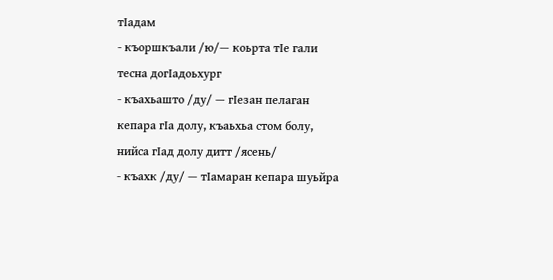тIадам
- къоршкъали /ю/— коьрта тIе гали тесна догIадоьхург
- къахьашто /ду/ — гIезан пелаган кепара гIа долу, къаьхьа стом болу, нийса гIад долу дитт /ясень/
- къахк /ду/ — тIамаран кепара шуьйра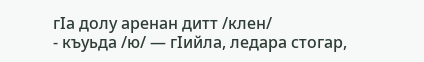гIа долу аренан дитт /клен/
- къуьда /ю/ — гIийла, ледара стогар,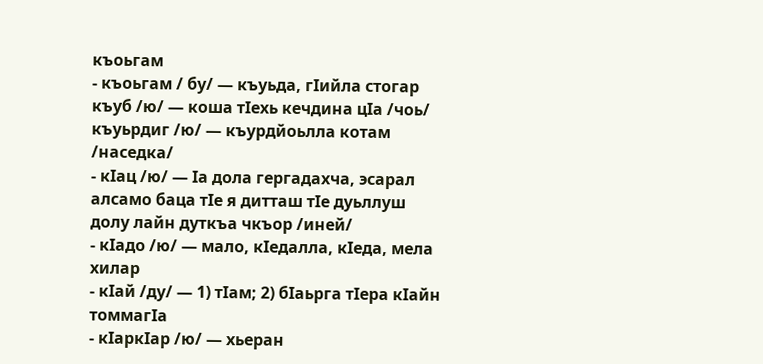къоьгам
- къоьгам / бу/ — къуьда, гIийла стогар къуб /ю/ — коша тIехь кечдина цIа /чоь/ къуьрдиг /ю/ — къурдйоьлла котам /наседка/
- кIац /ю/ — Iа дола гергадахча, эсарал алсамо баца тIе я дитташ тIе дуьллуш долу лайн дуткъа чкъор /иней/
- кIадо /ю/ — мало, кIедалла, кIеда, мела хилар
- кIай /ду/ — 1) тIам; 2) бIаьрга тIера кIайн томмагIа
- кIаркIар /ю/ — хьеран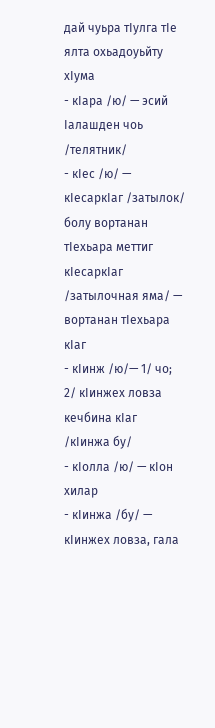дай чуьра тIулга тIе ялта охьадоуьйту хIума
- кIара /ю/ — эсий Iалашден чоь /телятник/
- кIес /ю/ — кIесаркIаг /затылок/ болу вортанан тIехьара меттиг кIесаркIаг /затылочная яма/ — вортанан тIехьара кIаг
- кIинж /ю/— 1/ чо; 2/ кIинжех ловза кечбина кIаг /кIинжа бу/
- кIолла /ю/ — кIон хилар
- кIинжа /бу/ — кIинжех ловза, гала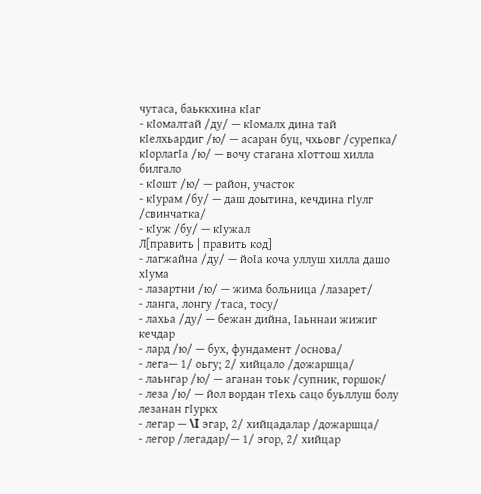чутаса, баьккхина кIаг
- кIомалтай /ду/ — кIомалх дина тай кIелхьардиг /ю/ — асаран буц, чхьовг /сурепка/ кIорлагIа /ю/ — вочу стагана хIоттош хилла билгало
- кIошт /ю/ — район, участок
- кIурам /бу/ — даш доытина, кечдина гIулг /свинчатка/
- кIуж /бу/ — кIужал
Л[править | править код]
- лагжайна /ду/ — йоIа коча уллуш хилла дашо хIума
- лазартни /ю/ — жима больница /лазарет/
- ланга, лонгу /таса, тосу/
- лахьа /ду/ — бежан дийна, Iаьннаи жижиг кечдар
- лард /ю/ — бух, фундамент /основа/
- лега— 1/ оьгу; 2/ хийцало /дожаршца/
- лаьнгар /ю/ — аганан тоьк /супник, горшок/
- леза /ю/ — йол вордан тIехь сацо буьллуш болу лезанан гIуркх
- легар — \I эгар, 2/ хийцадалар /дожаршца/
- легор /легадар/— 1/ эгор, 2/ хийцар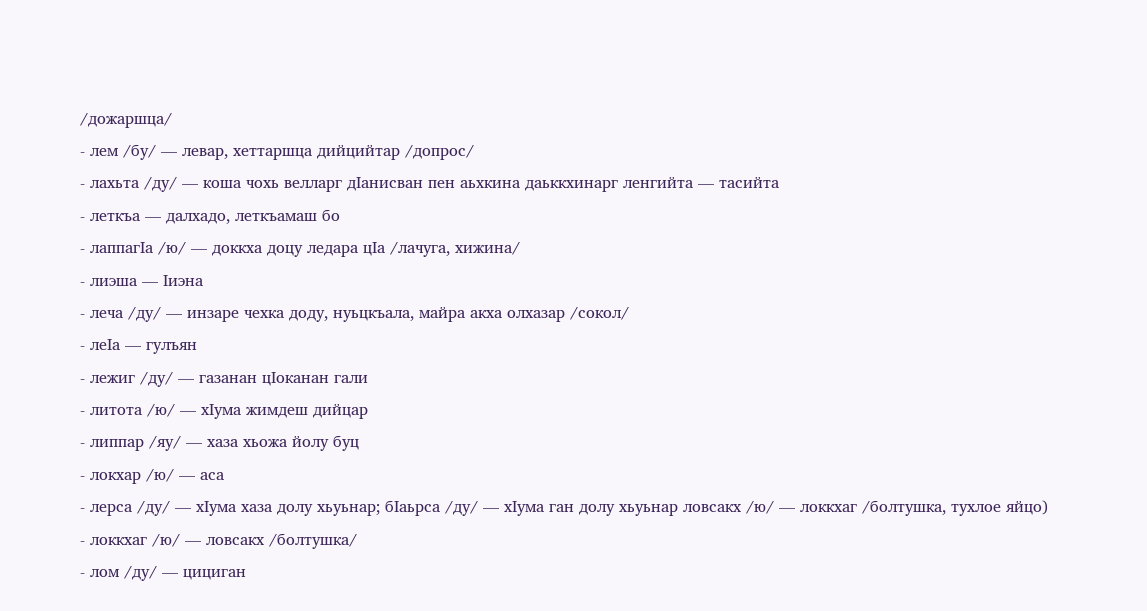/дожаршца/
- лем /бу/ — левар, хеттаршца дийцийтар /допрос/
- лахьта /ду/ — коша чохь велларг дIанисван пен аьхкина даьккхинарг ленгийта — тасийта
- леткъа — далхадо, леткъамаш бо
- лаппагIа /ю/ — доккха доцу ледара цIа /лачуга, хижина/
- лиэша — Iиэна
- леча /ду/ — инзаре чехка доду, нуьцкъала, майра акха олхазар /сокол/
- леIа — гулъян
- лежиг /ду/ — газанан цIоканан гали
- литота /ю/ — хIума жимдеш дийцар
- липпар /яу/ — хаза хьожа йолу буц
- локхар /ю/ — аса
- лерса /ду/ — хIума хаза долу хьуьнар; бIаьрса /ду/ — хIума ган долу хьуьнар ловсакх /ю/ — локкхаг /болтушка, тухлое яйцо)
- локкхаг /ю/ — ловсакх /болтушка/
- лом /ду/ — цициган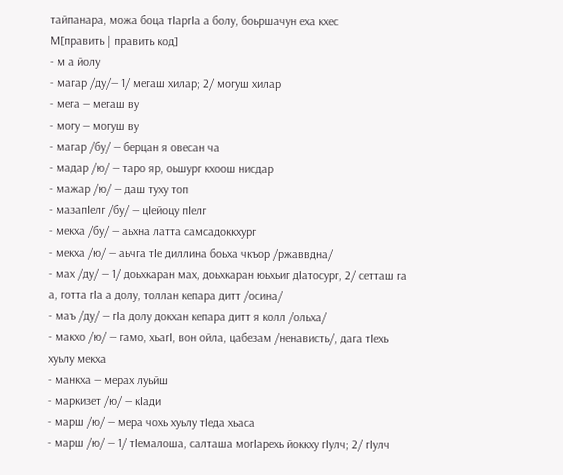тайпанара, можа боца тIаргIа а болу, боьршачун еха кхес
М[править | править код]
- м а йолу
- магар /ду/— 1/ мегаш хилар; 2/ могуш хилар
- мега — мегаш ву
- могу — могуш ву
- магар /бу/ — берцан я овесан ча
- мадар /ю/ — таро яр, оьшург кхоош нисдар
- мажар /ю/ — даш туху топ
- мазапIелг /бу/ — цIейоцу пIелг
- мекха /бу/ — аьхна латта самсадоккхург
- мекха /ю/ — аьчга тIе диллина боьха чкъор /ржаввдна/
- мах /ду/ — 1/ доьхкаран мах, доьхкаран юьхьиг дIатосург, 2/ сетташ га а, готта гIа а долу, толлан кепара дитт /осина/
- маъ /ду/ — гIа долу докхан кепара дитт я колл /ольха/
- макхо /ю/ — гамо, хьагI, вон ойла, цабезам /ненависть/, дага тIехь хуьлу мекха
- манкха — мерах луьйш
- маркизет /ю/ — кIади
- марш /ю/ — мера чохь хуьлу тIеда хьаса
- марш /ю/ — 1/ тIемалоша, салташа могIарехь йоккху гIулч; 2/ гIулч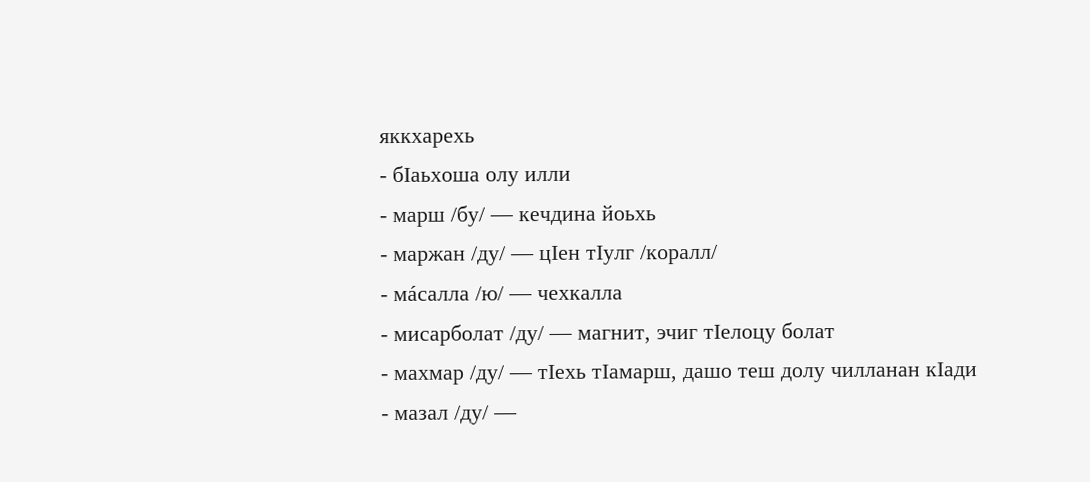яккхарехь
- бIаьхоша олу илли
- марш /бу/ — кечдина йоьхь
- маржан /ду/ — цIен тIулг /коралл/
- мáсалла /ю/ — чехкалла
- мисарболат /ду/ — магнит, эчиг тIелоцу болат
- махмар /ду/ — тIехь тIамарш, дашо теш долу чилланан кIади
- мазал /ду/ —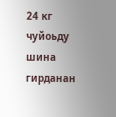24 кг чуйоьду шина гирданан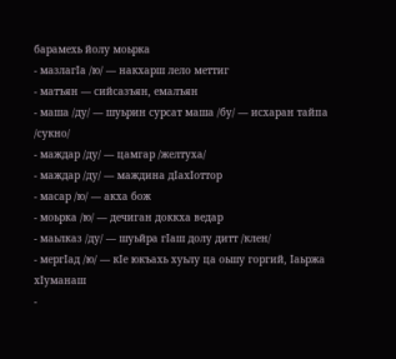барамехь йолу моьрка
- мазлагIа /ю/ — накхарш лело меттиг
- матъян — сийсазъян, емалъян
- маша /ду/ — шуьрин сурсат маша /бу/ — исхаран тайпа /сукно/
- маждар /ду/ — цамгар /желтуха/
- маждар /ду/ — маждина дIахIоттор
- масар /ю/ — акха бож
- моьрка /ю/ — дечиган доккха ведар
- маьлказ /ду/ — шуьйра гIаш долу дитт /клен/
- мергIад /ю/ — кIе юкъахь хуьлу ца оьшу горгий, Iаьржа хIуманаш
-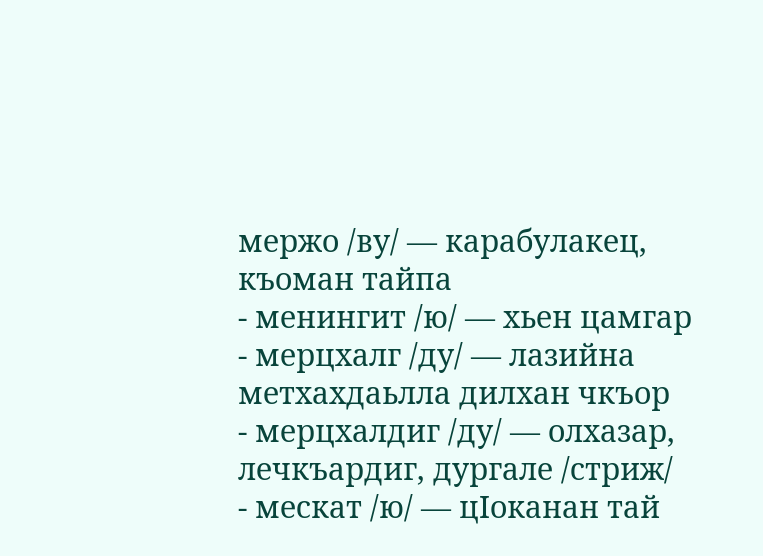мержо /ву/ — карабулакец, къоман тайпа
- менингит /ю/ — хьен цамгар
- мерцхалг /ду/ — лазийна метхахдаьлла дилхан чкъор
- мерцхалдиг /ду/ — олхазар, лечкъардиг, дургале /стриж/
- мескат /ю/ — цIоканан тай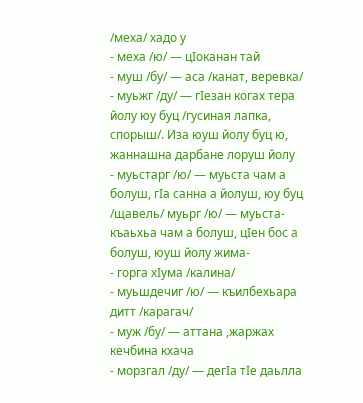/меха/ хадо у
- меха /ю/ — цIоканан тай
- муш /бу/ — аса /канат, веревка/
- муьжг /ду/ — гIезан когах тера йолу юу буц /гусиная лапка, спорыш/. Иза юуш йолу буц ю, жаннашна дарбане лоруш йолу
- муьстарг /ю/ — муьста чам а болуш, гIа санна а йолуш, юу буц /щавель/ муьрг /ю/ — муьста-къаьхьа чам а болуш, цIен бос а болуш, юуш йолу жима-
- горга хIума /калина/
- муьшдечиг /ю/ — къилбехьара дитт /карагач/
- муж /бу/ — аттана ,жаржах кечбина кхача
- морзгал /ду/ — дегIа тIе даьлла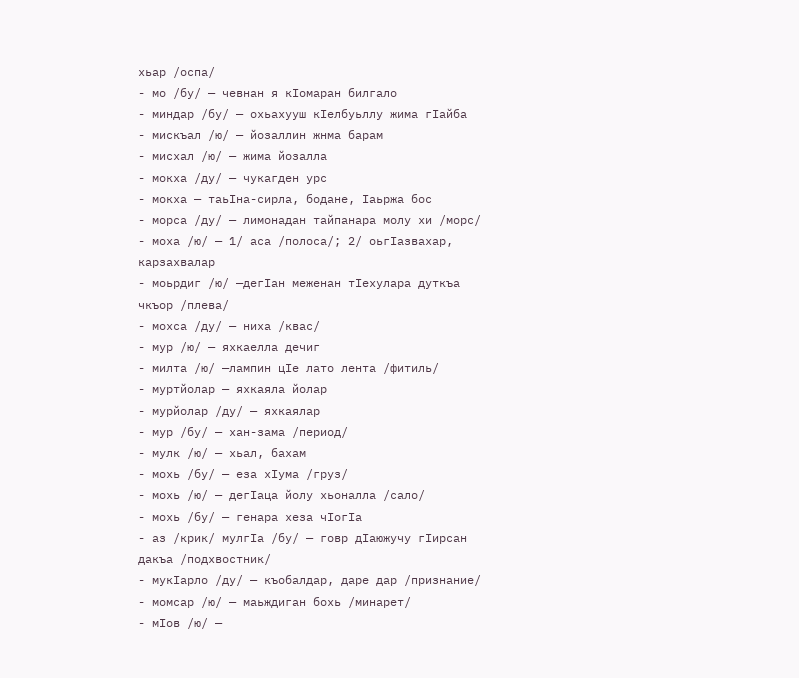хьар /оспа/
- мо /бу/ — чевнан я кIомаран билгало
- миндар /бу/ — охьахууш кIелбуьллу жима гIайба
- мискъал /ю/ — йозаллин жнма барам
- мисхал /ю/ — жима йозалла
- мокха /ду/ — чукагден урс
- мокха — таьIна-сирла, бодане, Iаьржа бос
- морса /ду/ — лимонадан тайпанара молу хи /морс/
- моха /ю/ — 1/ аса /полоса/; 2/ оьгIазвахар, карзахвалар
- моьрдиг /ю/ —дегIан меженан тIехулара дуткъа чкъор /плева/
- мохса /ду/ — ниха /квас/
- мур /ю/ — яхкаелла дечиг
- милта /ю/ —лампин цIе лато лента /фитиль/
- муртйолар — яхкаяла йолар
- мурйолар /ду/ — яхкаялар
- мур /бу/ — хан-зама /период/
- мулк /ю/ — хьал, бахам
- мохь /бу/ — еза хIума /груз/
- мохь /ю/ — дегIаца йолу хьоналла /сало/
- мохь /бу/ — генара хеза чIогIа
- аз /крик/ мулгIа /бу/ — говр дIаюжучу гIирсан дакъа /подхвостник/
- мукIарло /ду/ — къобалдар, даре дар /признание/
- момсар /ю/ — маьждиган бохь /минарет/
- мIов /ю/ —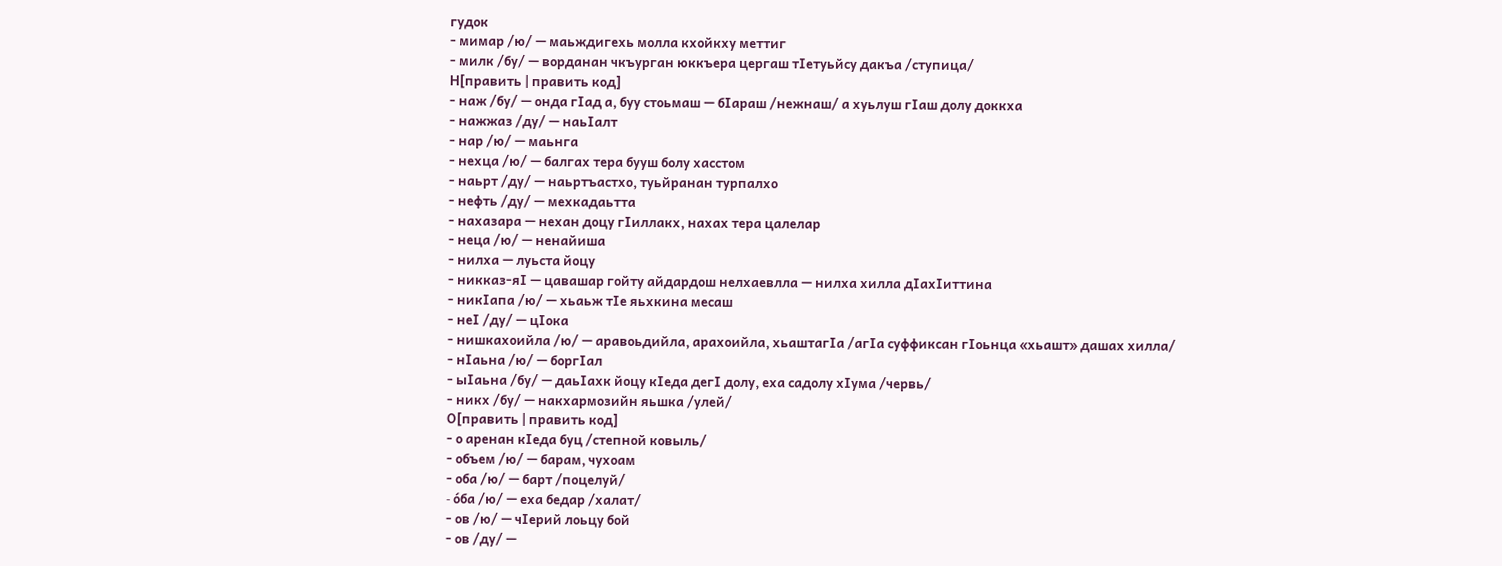гудок
- мимар /ю/ — маьждигехь молла кхойкху меттиг
- милк /бу/ — ворданан чкъурган юккъера цергаш тIетуьйсу дакъа /ступица/
Н[править | править код]
- наж /бу/ — онда гIад а, буу стоьмаш — бIараш /нежнаш/ а хуьлуш гIаш долу доккха
- нажжаз /ду/ — наьIалт
- нар /ю/ — маьнга
- нехца /ю/ — балгах тера бууш болу хасстом
- наьрт /ду/ — наьртъастхо, туьйранан турпалхо
- нефть /ду/ — мехкадаьтта
- нахазара — нехан доцу гIиллакх, нахах тера цалелар
- неца /ю/ — ненайиша
- нилха — луьста йоцу
- никказ-яI — цавашар гойту айдардош нелхаевлла — нилха хилла дIахIиттина
- никIапа /ю/ — хьаьж тIе яьхкина месаш
- неI /ду/ — цIока
- нишкахоийла /ю/ — аравоьдийла, арахоийла, хьаштагIа /агIа суффиксан гIоьнца «хьашт» дашах хилла/
- нIаьна /ю/ — боргIал
- ыIаьна /бу/ — даьIахк йоцу кIеда дегI долу, еха садолу хIума /червь/
- никх /бу/ — накхармозийн яьшка /улей/
О[править | править код]
- о аренан кIеда буц /степной ковыль/
- объем /ю/ — барам, чухоам
- оба /ю/ — барт /поцелуй/
- óба /ю/ — еха бедар /халат/
- ов /ю/ — чIерий лоьцу бой
- ов /ду/ —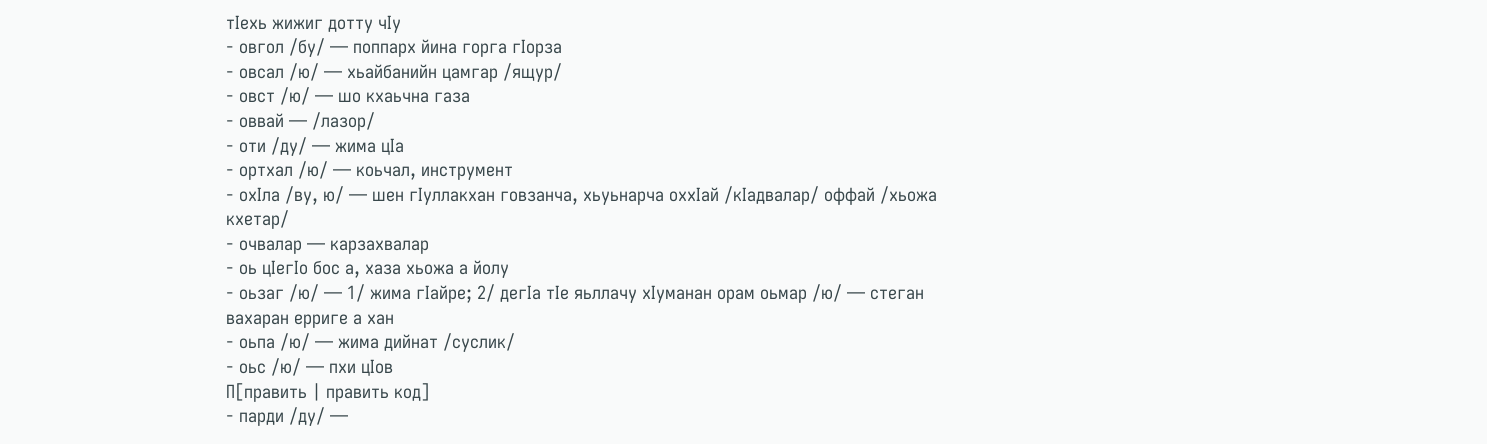тIехь жижиг дотту чIу
- овгол /бу/ — поппарх йина горга гIорза
- овсал /ю/ — хьайбанийн цамгар /ящур/
- овст /ю/ — шо кхаьчна газа
- оввай — /лазор/
- оти /ду/ — жима цIа
- ортхал /ю/ — коьчал, инструмент
- охIла /ву, ю/ — шен гIуллакхан говзанча, хьуьнарча оххIай /кIадвалар/ оффай /хьожа кхетар/
- очвалар — карзахвалар
- оь цIегIо бос а, хаза хьожа а йолу
- оьзаг /ю/ — 1/ жима гIайре; 2/ дегIа тIе яьллачу хIуманан орам оьмар /ю/ — стеган вахаран ерриге а хан
- оьпа /ю/ — жима дийнат /суслик/
- оьс /ю/ — пхи цIов
П[править | править код]
- парди /ду/ —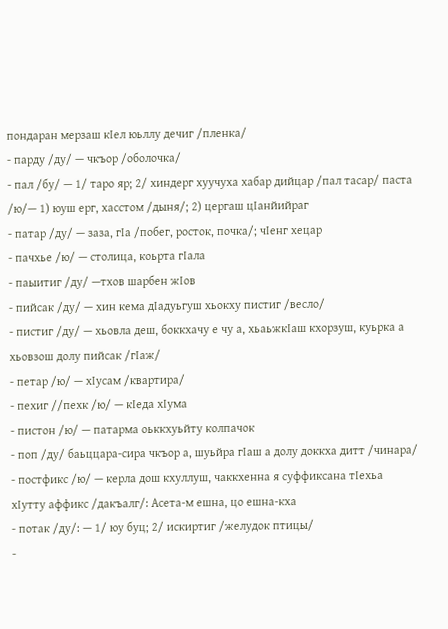пондаран мерзаш кIел юьллу дечиг /пленка/
- парду /ду/ — чкъор /оболочка/
- пал /бу/ — 1/ таро яр; 2/ хиндерг хуучуха хабар дийцар /пал тасар/ паста /ю/— 1) юуш ерг, хасстом /дыня/; 2) цергаш цIанйийраг
- патар /ду/ — заза, гIа /побег, росток, почка/; чIенг хецар
- пачхье /ю/ — столица, коьрта гIала
- паыитиг /ду/ —тхов шарбен жIов
- пийсак /ду/ — хин кема дIадуьгуш хьокху пистиг /весло/
- пистиг /ду/ — хьовла деш, боккхачу е чу а, хьаьжкIаш кхорзуш, куьрка а хьовзош долу пийсак /гIаж/
- петар /ю/ — хIусам /квартира/
- пехиг //пехк /ю/ — кIеда хIума
- пистон /ю/ — патарма оьккхуьйту колпачок
- поп /ду/ баьццара-сира чкъор а, шуьйра гIаш а долу доккха дитт /чинара/
- постфикс /ю/ — керла дош кхуллуш, чаккхенна я суффиксана тIехьа хIутту аффикс /дакъалг/: Асета-м ешна, цо ешна-кха
- потак /ду/: — 1/ юу буц; 2/ искиртиг /желудок птицы/
-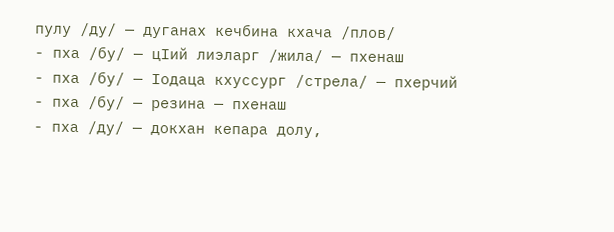пулу /ду/ — дуганах кечбина кхача /плов/
- пха /бу/ — цIий лиэларг /жила/ — пхенаш
- пха /бу/ — Iодаца кхуссург /стрела/ — пхерчий
- пха /бу/ — резина — пхенаш
- пха /ду/ — докхан кепара долу,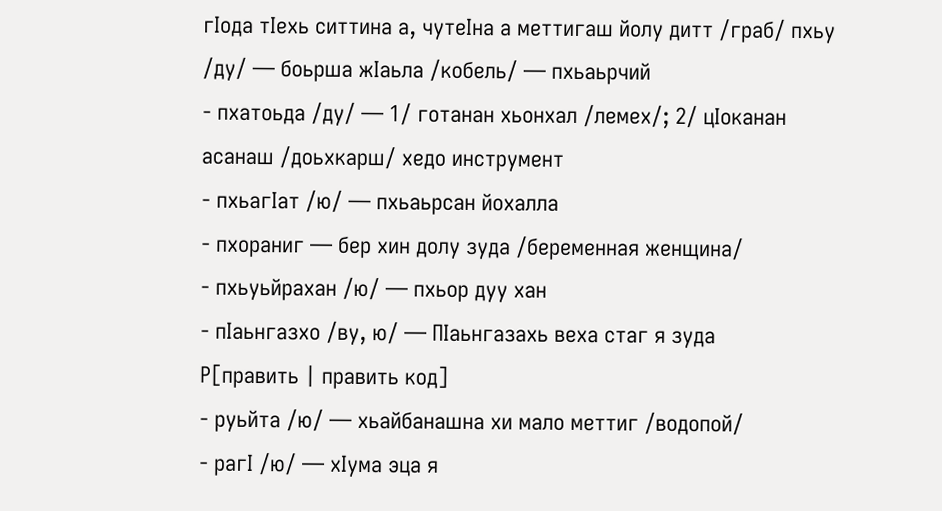гIода тIехь ситтина а, чутеIна а меттигаш йолу дитт /граб/ пхьу /ду/ — боьрша жIаьла /кобель/ — пхьаьрчий
- пхатоьда /ду/ — 1/ готанан хьонхал /лемех/; 2/ цIоканан асанаш /доьхкарш/ хедо инструмент
- пхьагIат /ю/ — пхьаьрсан йохалла
- пхораниг — бер хин долу зуда /беременная женщина/
- пхьуьйрахан /ю/ — пхьор дуу хан
- пIаьнгазхо /ву, ю/ — ПIаьнгазахь веха стаг я зуда
Р[править | править код]
- руьйта /ю/ — хьайбанашна хи мало меттиг /водопой/
- рагI /ю/ — хIума эца я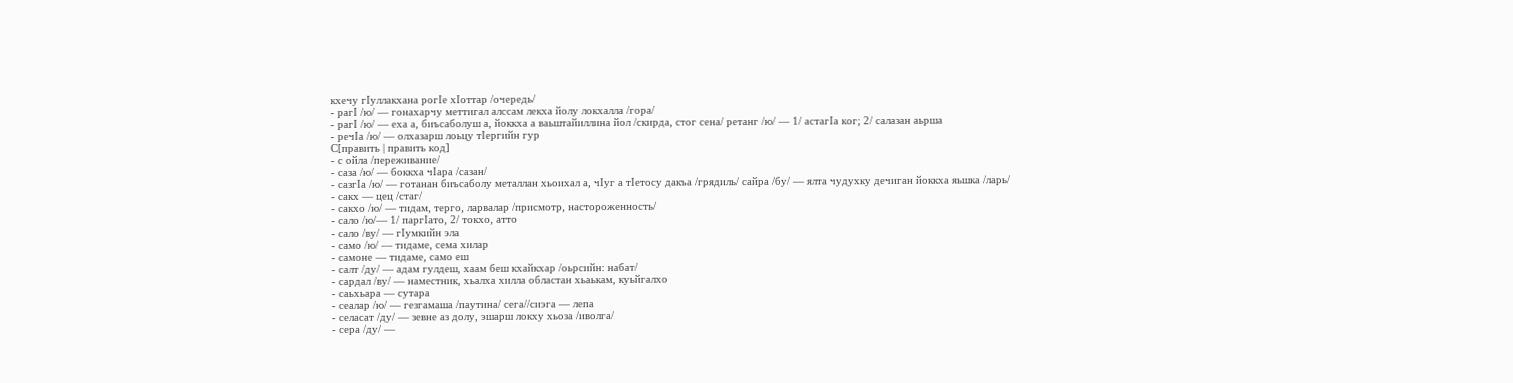кхечу гIуллакхана рогIе хIоттар /очередь/
- рагI /ю/ — гонахарчу меттигал алссам лекха йолу локхалла /гора/
- рагI /ю/ — еха а, биъсаболуш а, йоккха а ваьштайиллина йол /скирда, стог сена/ ретанг /ю/ — 1/ астагIа ког; 2/ салазан аьрша
- речIа /ю/ — олхазарш лоьцу тIергийн гур
С[править | править код]
- с ойла /переживание/
- саза /ю/ — боккха чIара /сазан/
- сазгIа /ю/ — готанан биъсаболу металлан хьоихал а, чIуг а тIетосу дакъа /грядиль/ сайра /бу/ — ялта чудухку дечиган йоккха яьшка /ларь/
- сакх — цец /стаг/
- сакхо /ю/ — тидам, терго, ларвалар /присмотр, настороженность/
- сало /ю/— 1/ паргIато, 2/ токхо, атто
- сало /ву/ — гIумкийн эла
- само /ю/ — тидаме, сема хилар
- самоне — тидаме, само еш
- салт /ду/ — адам гулдеш, хаам беш кхайкхар /оьрсийн: набат/
- сардал /ву/ — наместник, хьалха хилла областан хьаькам, куьйгалхо
- саьхьара — сутара
- сеалар /ю/ — гезгамаша /паутина/ сега//сиэга — лепа
- селасат /ду/ — зевне аз долу, эшарш локху хьоза /иволга/
- сера /ду/ —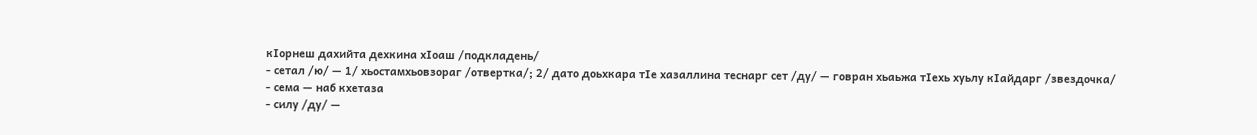кIорнеш дахийта дехкина хIоаш /подкладень/
- сетал /ю/ — 1/ хьостамхьовзораг /отвертка/; 2/ дато доьхкара тIе хазаллина теснарг сет /ду/ — говран хьаьжа тIехь хуьлу кIайдарг /звездочка/
- сема — наб кхетаза
- силу /ду/ —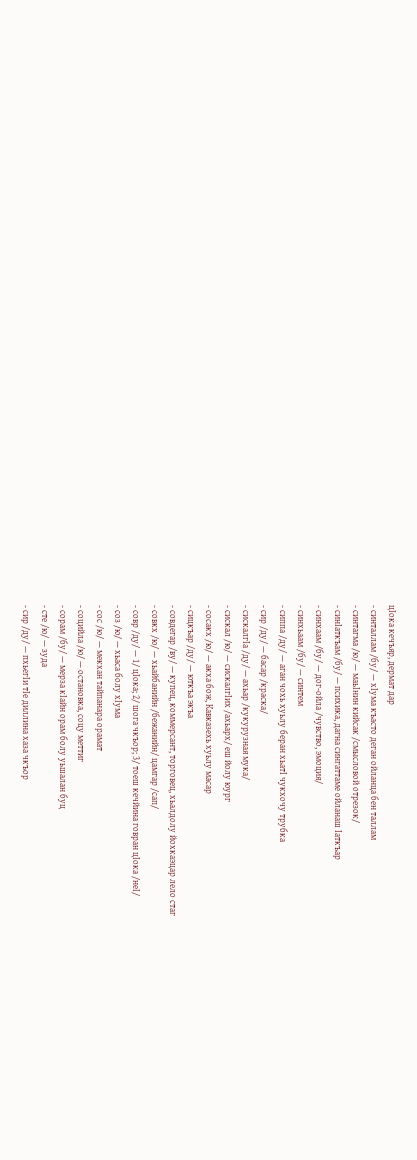цIока кечъяр, дермат дар
- синталлам /бу/ — хIума къасто деган ойланца бен таллам
- синтагма /ю/ — маьIнин кийсак /смысловой отрезок/
- синIаткъам /бу/ — психика, дагна сингаттаме ойланаш Iаткъар
- синхаам /бу/ — дог-ойла /чувство, эмоция/
- синхьаам /бу/ — синтем
- сиппа /ду/ — аган чохь хуьлу беран хьатI чукхочу трубка
- сир /ду/ — басар /краска/
- сискалгIа /ду/ — ахьар /кукурузная мука/
- сискал /ю/ — сискалгIих /ахьарх/ еш йолу юург
- сосакх /ю/ — акха бож, Кавказехь хуьлу масар
- сицкъар /ду/ — юткъа экъа
- совдегар /ву/ — купец, коммерсант, торговец, хьалдолу йохкаэцар лело стаг
- совкх /ю/ — хьайбанийн /бежанийн/ цамгар /сап/
- совр /ду/ — 1/ цIока; 2/ шога чкъор; 3/ тоеш кечйина говран цIока /неI/
- соз /ю/ — хьаса болу хIума
- сос /ю/ — мекхан тайпанара орамат
- социйла /ю/ — остановка, соцу меттиг
- сорам /бу/ — мерза кIайн орам болу уьшалан буц
- сте /ю/ — зуда
- сир /ду/ — пхьегIи тIе диллина хаза чкъор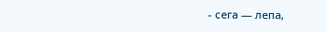- сега — лепа,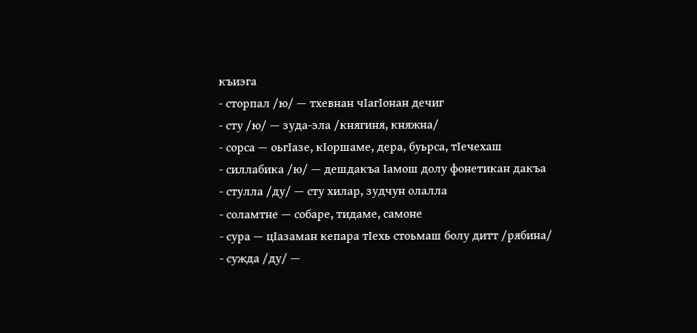къиэга
- сторпал /ю/ — тхевнан чIагIонан дечиг
- сту /ю/ — зуда-эла /княгиня, княжна/
- сорса — оьгIазе, кIоршаме, дера, буьрса, тIечехаш
- силлабика /ю/ — дешдакъа Iамош долу фонетикан дакъа
- стулла /ду/ — сту хилар, зудчун олалла
- соламтне — собаре, тидаме, самоне
- сура — цIазаман кепара тIехь стоьмаш болу дитт /рябина/
- сужда /ду/ —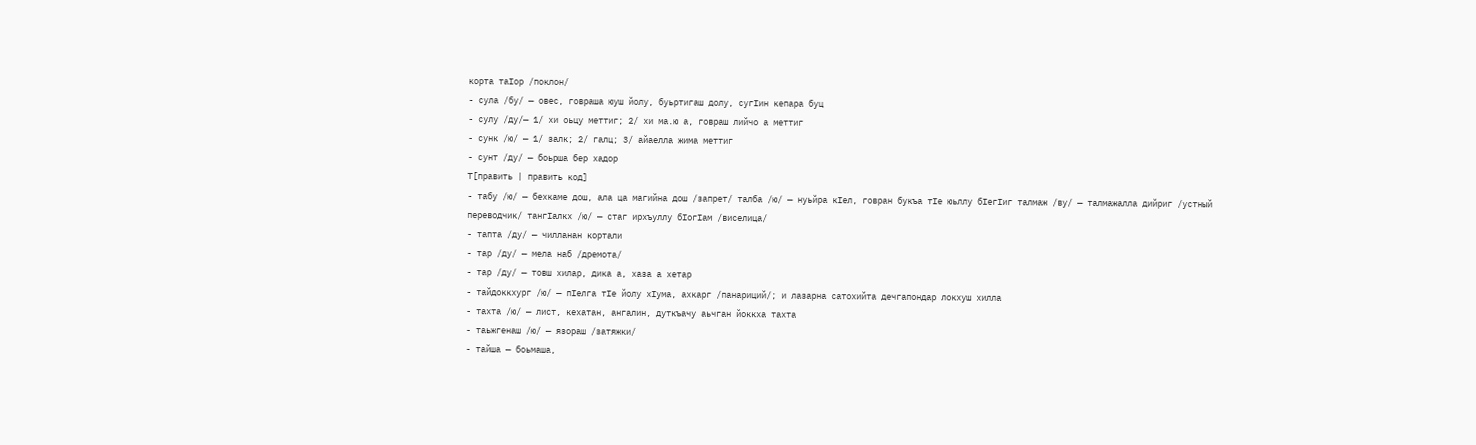корта таIор /поклон/
- сула /бу/ — овес, говраша юуш йолу, буьртигаш долу, сугIин кепара буц
- сулу /ду/— 1/ хи оьцу меттиг; 2/ хи ма.ю а, говраш лийчо а меттиг
- сунк /ю/ — 1/ залк; 2/ галц; 3/ айаелла жима меттиг
- сунт /ду/ — боьрша бер хадор
Т[править | править код]
- табу /ю/ — бехкаме дош, ала ца магийна дош /запрет/ талба /ю/ — нуьйра кIел, говран букъа тIе юьллу бIегIиг талмаж /ву/ — талмажалла дийриг /устный переводчик/ тангIалкх /ю/ — стаг ирхъуллу бIогIам /виселица/
- тапта /ду/ — чилланан кортали
- тар /ду/ — мела наб /дремота/
- тар /ду/ — товш хилар, дика а, хаза а хетар
- тайдоккхург /ю/ — пIелга тIе йолу хIума, ахкарг /панариций/; и лазарна сатохийта дечгапондар локхуш хилла
- тахта /ю/ — лист, кехатан, ангалин, дуткъачу аьчган йоккха тахта
- таьжгенаш /ю/ — язораш /затяжки/
- тайша — боьмаша,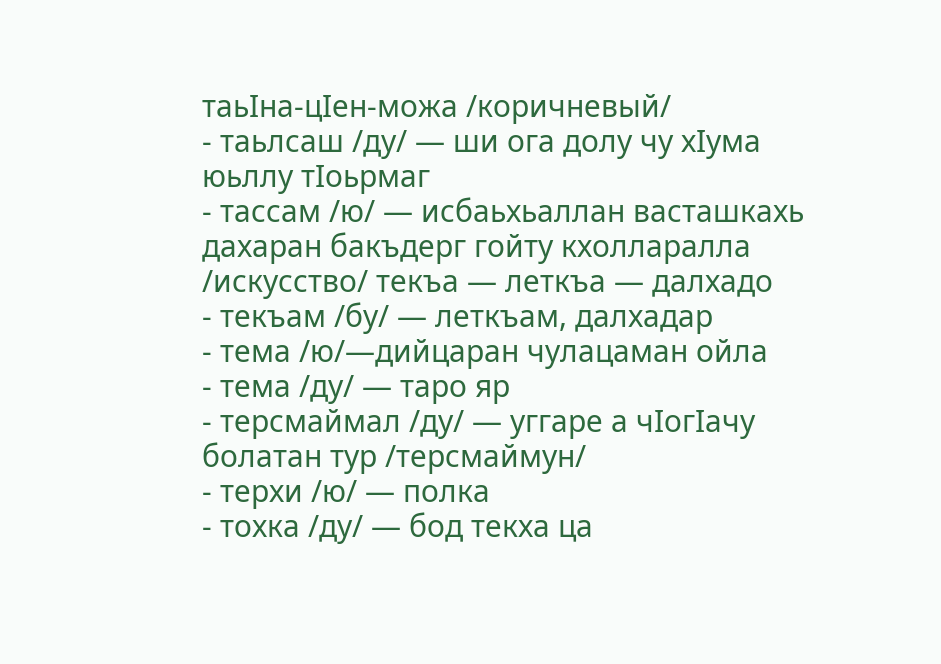таьIна-цIен-можа /коричневый/
- таьлсаш /ду/ — ши ога долу чу хIума юьллу тIоьрмаг
- тассам /ю/ — исбаьхьаллан васташкахь дахаран бакъдерг гойту кхолларалла /искусство/ текъа — леткъа — далхадо
- текъам /бу/ — леткъам, далхадар
- тема /ю/—дийцаран чулацаман ойла
- тема /ду/ — таро яр
- терсмаймал /ду/ — уггаре а чIогIачу болатан тур /терсмаймун/
- терхи /ю/ — полка
- тохка /ду/ — бод текха ца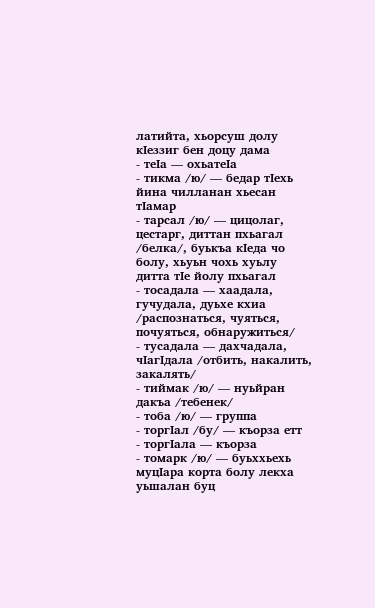латийта, хьорсуш долу кIеззиг бен доцу дама
- теIа — охьатеIа
- тикма /ю/ — бедар тIехь йина чилланан хьесан тIамар
- тарсал /ю/ — цицолаг, цестарг, диттан пхьагал /белка/, буькъа кIеда чо болу, хьуьн чохь хуьлу дитта тIе йолу пхьагал
- тосадала — хаадала, гучудала, дуьхе кхиа /распознаться, чуяться, почуяться, обнаружиться/
- тусадала — дахчадала, чIагIдала /отбить, накалить, закалять/
- тиймак /ю/ — нуьйран дакъа /тебенек/
- тоба /ю/ — группа
- торгIал /бу/ — къорза етт
- торгIала — къорза
- томарк /ю/ — буьххьехь муцIара корта болу лекха уьшалан буц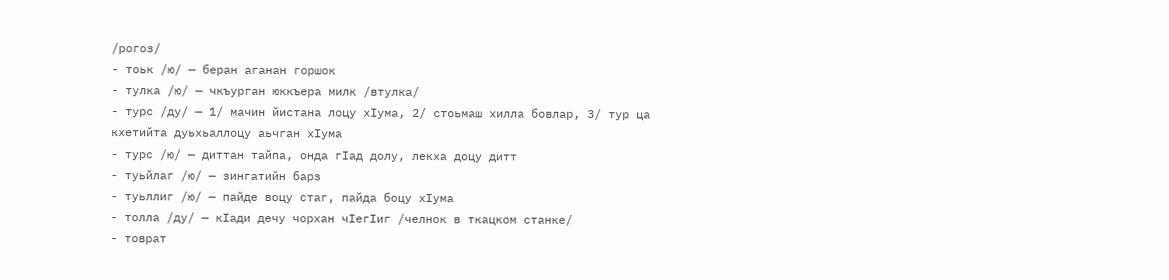/рогоз/
- тоьк /ю/ — беран аганан горшок
- тулка /ю/ — чкъурган юккъера милк /втулка/
- турс /ду/ — 1/ мачин йистана лоцу хIума, 2/ стоьмаш хилла бовлар, 3/ тур ца кхетийта дуьхьаллоцу аьчган хIума
- турс /ю/ — диттан тайпа, онда гIад долу, лекха доцу дитт
- туьйлаг /ю/ — зингатийн барз
- туьллиг /ю/ — пайде воцу стаг, пайда боцу хIума
- толла /ду/ — кIади дечу чорхан чIегIиг /челнок в ткацком станке/
- товрат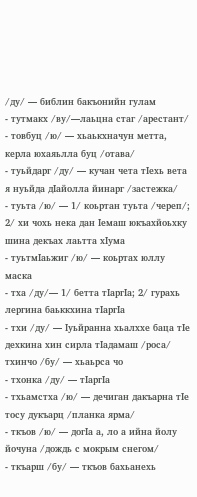/ду/ — библин бакъонийн гулам
- тутмакх /ву/—лаьцна стаг /арестант/
- товбуц /ю/ — хьаькхначун метта, керла юхаяьлла буц /отава/
- туьйдарг /ду/ — кучан чета тIехь вета я нуьйда дIайолла йинарг /застежка/
- туьта /ю/ — 1/ коьртан туьта /череп/; 2/ хи чохь нека дан Iемаш юкъахйоьхку шина декъах лаьтта хIума
- туьтмIаьжиг /ю/ — коьртах юллу маска
- тха /ду/— 1/ бетта тIаргIа; 2/ гурахь лергина баьккхина тIаргIа
- тхи /ду/ — Iуьйранна хьалххе баца тIе дехкина хин сирла тIадамаш /роса/ тхинчо /бу/ — хьаьрса чо
- тхонка /ду/ — тIаргIа
- тхьамстха /ю/ — дечиган дакъарна тIе тосу дукъарц /планка ярма/
- ткъов /ю/ — догIа а, ло а ийна йолу йочуна /дождь с мокрым снегом/
- ткъарш /бу/ — ткъов бахьанехь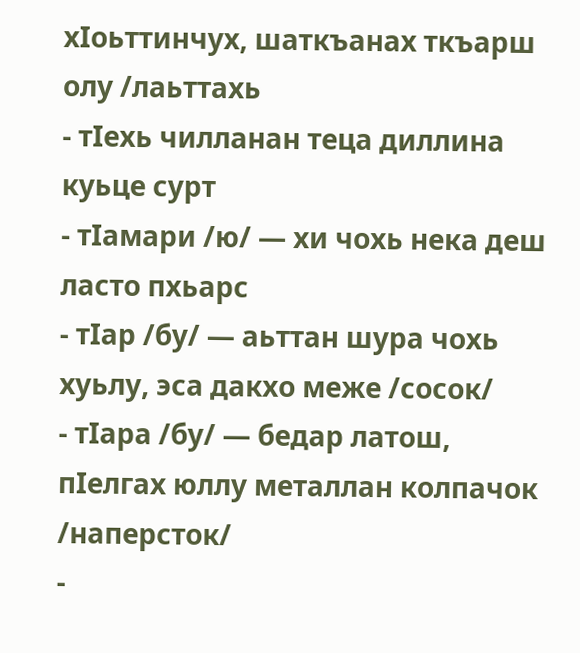хIоьттинчух, шаткъанах ткъарш олу /лаьттахь
- тIехь чилланан теца диллина куьце сурт
- тIамари /ю/ — хи чохь нека деш ласто пхьарс
- тIар /бу/ — аьттан шура чохь хуьлу, эса дакхо меже /сосок/
- тIара /бу/ — бедар латош, пIелгах юллу металлан колпачок /наперсток/
-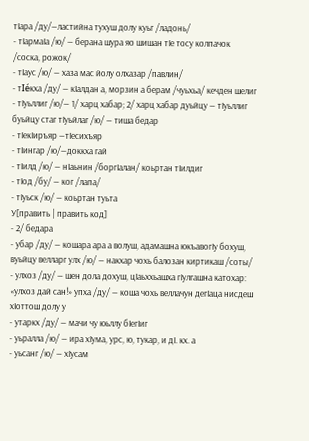тIара /ду/—ластийна тухуш долу куьг /ладонь/
- тIармаIа /ю/ — берана шура яо шишан тIе тосу колпачок /соска, рожок/
- тIаус /ю/ — хаза мас йолу олхазар /павлин/
- тIéкха /ду/ — кIалдан а, морзин а берам /чуьхьа/ кечден шелиг
- тIуьллиг /ю/— 1/ харц хабар; 2/ харц хабар дуьйцу — тIуьллиг буьйцу стаг тIуьйлаг /ю/ — тиша бедар
- тIекIиръяр —тIесихъяр
- тIингар /ю/—доккха гай
- тIилд /ю/ — нIаьнин /боргIалан/ коьртан тIилдиг
- тIод /бу/ — ког /лапа/
- тIуьск /ю/ — коьртан туьта
У[править | править код]
- 2/ бедара
- убар /ду/ — кошара ара а волуш, адамашна юкъавогIу бохуш, вуьйцу велларг улх /ю/ — накхар чохь балозан киртикаш /соты/
- улхоз /ду/ — шен дола дохуш, цIаьххьашха гIулгашна катохар: «улхоз дай сан!» упха /ду/ — коша чохь веллачун дегIаца нисдеш хIоттош долу у
- утаркх /ду/ — мачи чу юьллу бIегIиг
- уьралла /ю/ — ира хIума, урс, ю, тукар, и дI. кх. а
- уьсанг /ю/ — хIусам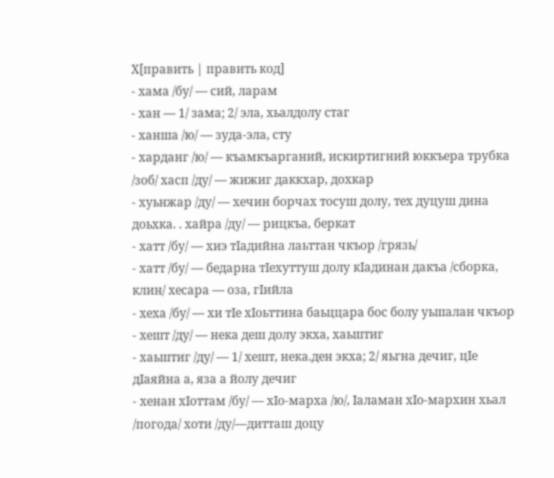Х[править | править код]
- хама /бу/ — сий, ларам
- хан — 1/ зама; 2/ эла, хьалдолу стаг
- ханша /ю/ — зуда-эла, сту
- харданг /ю/ — къамкъарганий, искиртигний юккъера трубка /зоб/ хасп /ду/ — жижиг даккхар, дохкар
- хуьнжар /ду/ — хечин борчах тосуш долу, тех дуцуш дина доьхка. . хайра /ду/ — рицкъа, беркат
- хатт /бу/ — хиэ тIадийна лаьттан чкъор /грязь/
- хатт /бу/ — бедарна тIехуттуш долу кIадинан дакъа /сборка, клин/ хесара — оза, гIийла
- хеха /бу/ — хи тIе хIоьттина баьццара бос болу уьшалан чкъор
- хешт /ду/ — нека деш долу экха, хаьштиг
- хаьштиг /ду/ — 1/ хешт, нека.ден экха; 2/ яьгна дечиг, цIе дIаяйна а, яза а йолу дечиг
- хенан хIоттам /бу/ — хIо-марха /ю/, Iаламан хIо-мархин хьал /погода/ хоти /ду/—дитташ доцу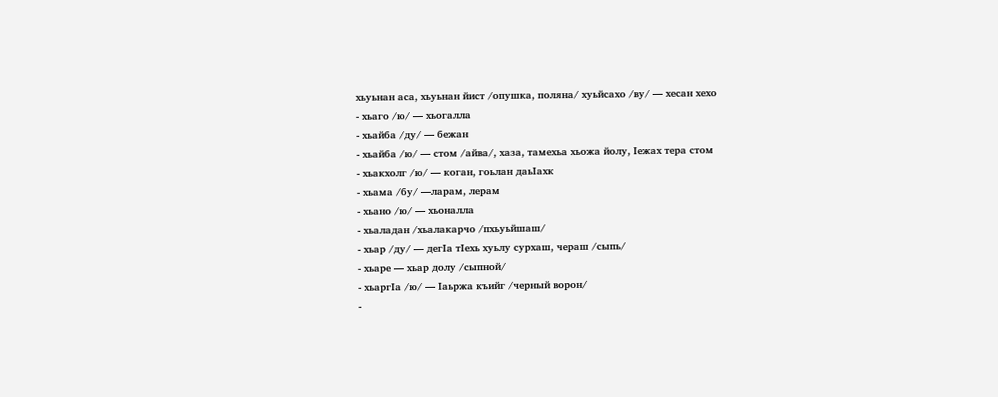хьуьнан аса, хьуьнан йист /опушка, поляна/ хуьйсахо /ву/ — хесан хехо
- хьаго /ю/ — хьогалла
- хьайба /ду/ — бежан
- хьайба /ю/ — стом /айва/, хаза, тамехьа хьожа йолу, Iежах тера стом
- хьакхолг /ю/ — коган, гоьлан даьIахк
- хьама /бу/ —ларам, лерам
- хьано /ю/ — хьоналла
- хьаладан /хьалакарчо /пхьуьйшаш/
- хьар /ду/ — дегIа тIехь хуьлу сурхаш, чераш /сыпь/
- хьаре — хьар долу /сыпной/
- хьаргIа /ю/ — Iаьржа къийг /черный ворон/
-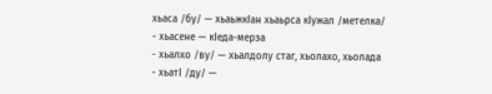хьаса /бу/ — хьаьжкIан хьаьрса кIужал /метелка/
- хьасене — кIеда-мерза
- хьалхо /ву/ — хьалдолу стаг, хьолахо, хьолада
- хьатI /ду/ —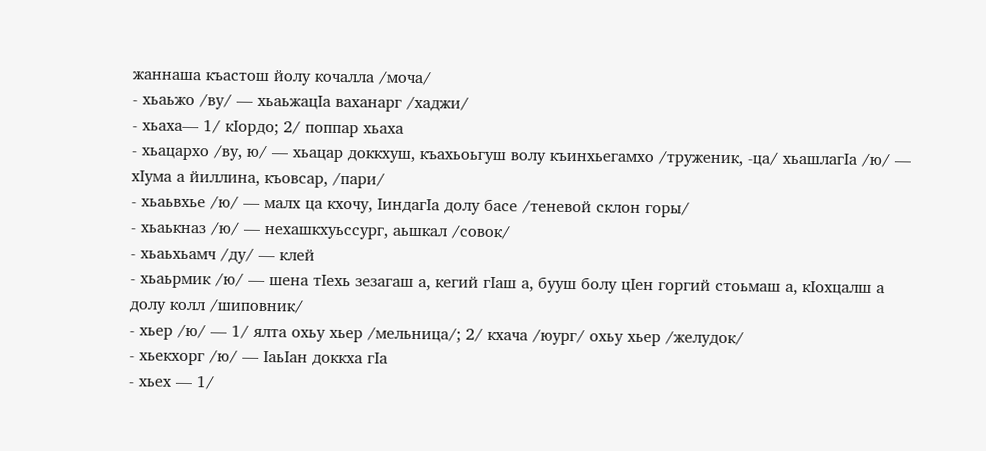жаннаша къастош йолу кочалла /моча/
- хьаьжо /ву/ — хьаьжацIа ваханарг /хаджи/
- хьаха— 1/ кIордо; 2/ поппар хьаха
- хьацархо /ву, ю/ — хьацар доккхуш, къахьоьгуш волу къинхьегамхо /труженик, -ца/ хьашлагIа /ю/ — хIума а йиллина, къовсар, /пари/
- хьаьвхье /ю/ — малх ца кхочу, IиндагIа долу басе /теневой склон горы/
- хьаькназ /ю/ — нехашкхуьссург, аьшкал /совок/
- хьаьхьамч /ду/ — клей
- хьаьрмик /ю/ — шена тIехь зезагаш а, кегий гIаш а, бууш болу цIен горгий стоьмаш а, кIохцалш а долу колл /шиповник/
- хьер /ю/ — 1/ ялта охьу хьер /мельница/; 2/ кхача /юург/ охьу хьер /желудок/
- хьекхорг /ю/ — IаьIан доккха гIа
- хьех — 1/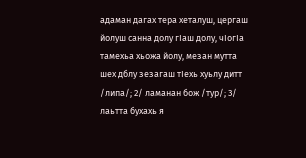адаман дагах тера хеталуш, цергаш йолуш санна долу гIаш долу, чIогIа тамехьа хьожа йолу, мезан мутта шех дблу зезагаш тIехь хуьлу дитт /липа/; 2/ ламанан бож /тур/; 3/ лаьтта бухахь я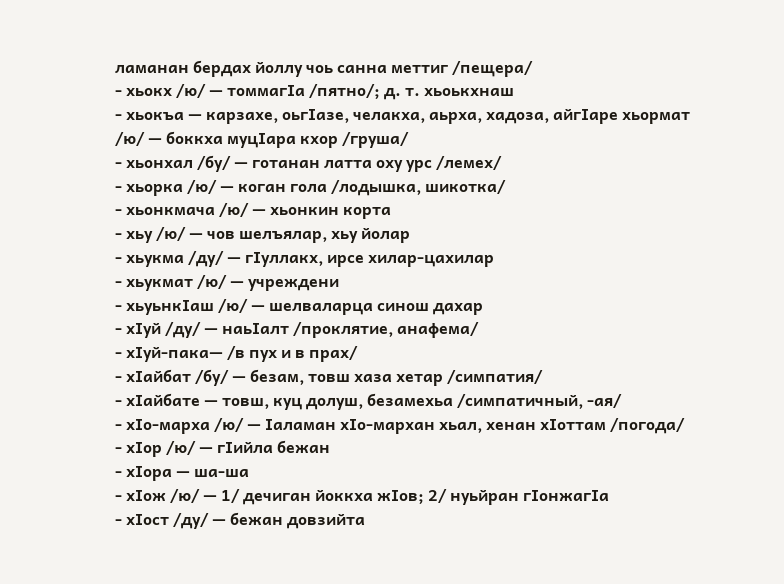ламанан бердах йоллу чоь санна меттиг /пещера/
- хьокх /ю/ — томмагIа /пятно/; д. т. хьоькхнаш
- хьокъа — карзахе, оьгIазе, челакха, аьрха, хадоза, айгIаре хьормат /ю/ — боккха муцIара кхор /груша/
- хьонхал /бу/ — готанан латта оху урс /лемех/
- хьорка /ю/ — коган гола /лодышка, шикотка/
- хьонкмача /ю/ — хьонкин корта
- хьу /ю/ — чов шелъялар, хьу йолар
- хьукма /ду/ — гIуллакх, ирсе хилар-цахилар
- хьукмат /ю/ — учреждени
- хьуьнкIаш /ю/ — шелваларца синош дахар
- хIуй /ду/ — наьIалт /проклятие, анафема/
- хIуй-пака— /в пух и в прах/
- хIайбат /бу/ — безам, товш хаза хетар /симпатия/
- хIайбате — товш, куц долуш, безамехьа /симпатичный, -ая/
- хIо-марха /ю/ — Iаламан хIо-мархан хьал, хенан хIоттам /погода/
- хIор /ю/ — гIийла бежан
- хIора — ша-ша
- хIож /ю/ — 1/ дечиган йоккха жIов; 2/ нуьйран гIонжагIа
- хIост /ду/ — бежан довзийта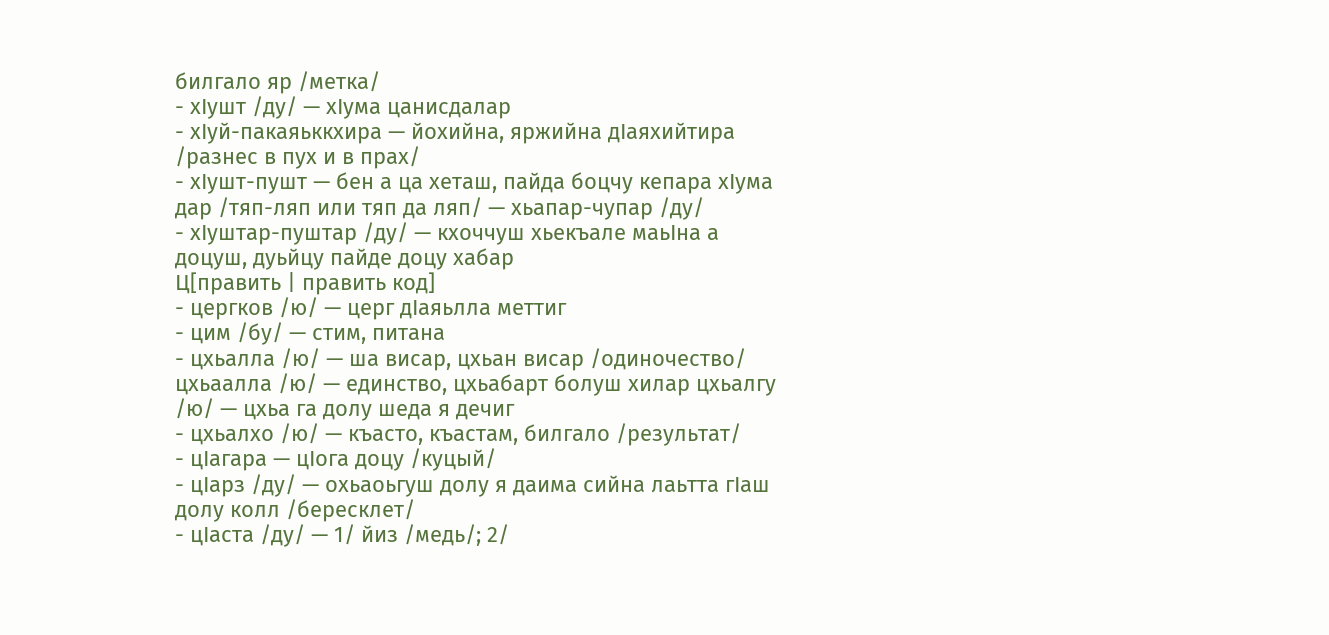билгало яр /метка/
- хIушт /ду/ — хIума цанисдалар
- хIуй-пакаяьккхира — йохийна, яржийна дIаяхийтира /разнес в пух и в прах/
- хIушт-пушт — бен а ца хеташ, пайда боцчу кепара хIума дар /тяп-ляп или тяп да ляп/ — хьапар-чупар /ду/
- хIуштар-пуштар /ду/ — кхоччуш хьекъале маьIна а доцуш, дуьйцу пайде доцу хабар
Ц[править | править код]
- цергков /ю/ — церг дIаяьлла меттиг
- цим /бу/ — стим, питана
- цхьалла /ю/ — ша висар, цхьан висар /одиночество/ цхьаалла /ю/ — единство, цхьабарт болуш хилар цхьалгу /ю/ — цхьа га долу шеда я дечиг
- цхьалхо /ю/ — къасто, къастам, билгало /результат/
- цIагара — цIога доцу /куцый/
- цIарз /ду/ — охьаоьгуш долу я даима сийна лаьтта гIаш долу колл /бересклет/
- цIаста /ду/ — 1/ йиз /медь/; 2/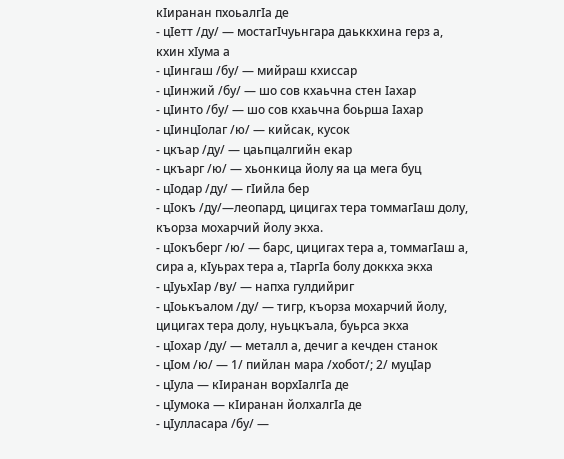кIиранан пхоьалгIа де
- цIетт /ду/ — мостагIчуьнгара даьккхина герз а, кхин хIума а
- цIингаш /бу/ — мийраш кхиссар
- цIинжий /бу/ — шо сов кхаьчна стен Iахар
- цIинто /бу/ — шо сов кхаьчна боьрша Iахар
- цIинцIолаг /ю/ — кийсак, кусок
- цкъар /ду/ — цаьпцалгийн екар
- цкъарг /ю/ — хьонкица йолу яа ца мега буц
- цIодар /ду/ — гIийла бер
- цIокъ /ду/—леопард, цицигах тера томмагIаш долу, къорза мохарчий йолу экха.
- цIокъберг /ю/ — барс, цицигах тера а, томмагIаш а, сира а, кIуьрах тера а, тIаргIа болу доккха экха
- цIуьхIар /ву/ — напха гулдийриг
- цIоькъалом /ду/ — тигр, къорза мохарчий йолу, цицигах тера долу, нуьцкъала, буьрса экха
- цIохар /ду/ — металл а, дечиг а кечден станок
- цIом /ю/ — 1/ пийлан мара /хобот/; 2/ муцIар
- цIула — кIиранан ворхIалгIа де
- цIумока — кIиранан йолхалгIа де
- цIулласара /бу/ —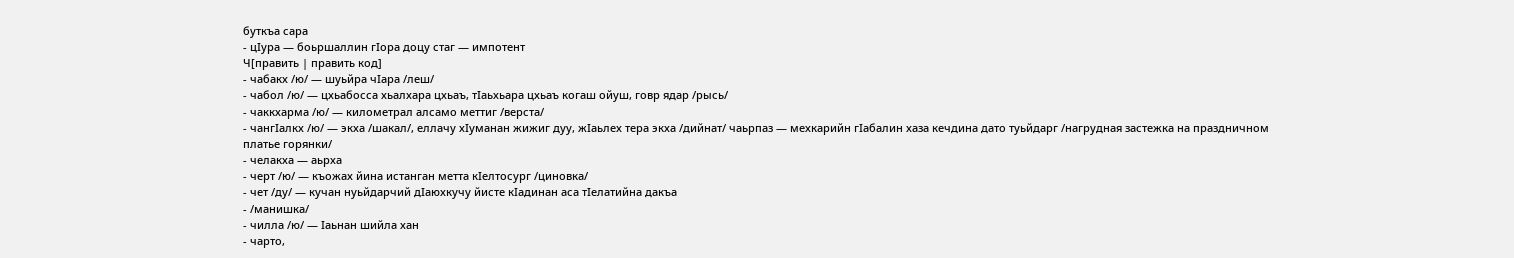буткъа сара
- цIура — боьршаллин гIора доцу стаг — импотент
Ч[править | править код]
- чабакх /ю/ — шуьйра чIара /леш/
- чабол /ю/ — цхьабосса хьалхара цхьаъ, тIаьхьара цхьаъ когаш ойуш, говр ядар /рысь/
- чаккхарма /ю/ — километрал алсамо меттиг /верста/
- чангIалкх /ю/ — экха /шакал/, еллачу хIуманан жижиг дуу, жIаьлех тера экха /дийнат/ чаьрпаз — мехкарийн гIабалин хаза кечдина дато туьйдарг /нагрудная застежка на праздничном платье горянки/
- челакха — аьрха
- черт /ю/ — къожах йина истанган метта кIелтосург /циновка/
- чет /ду/ — кучан нуьйдарчий дIаюхкучу йисте кIадинан аса тIелатийна дакъа
- /манишка/
- чилла /ю/ — Iаьнан шийла хан
- чарто,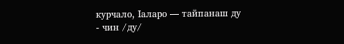курчало, Iаларо — тайпанаш ду
- чин /ду/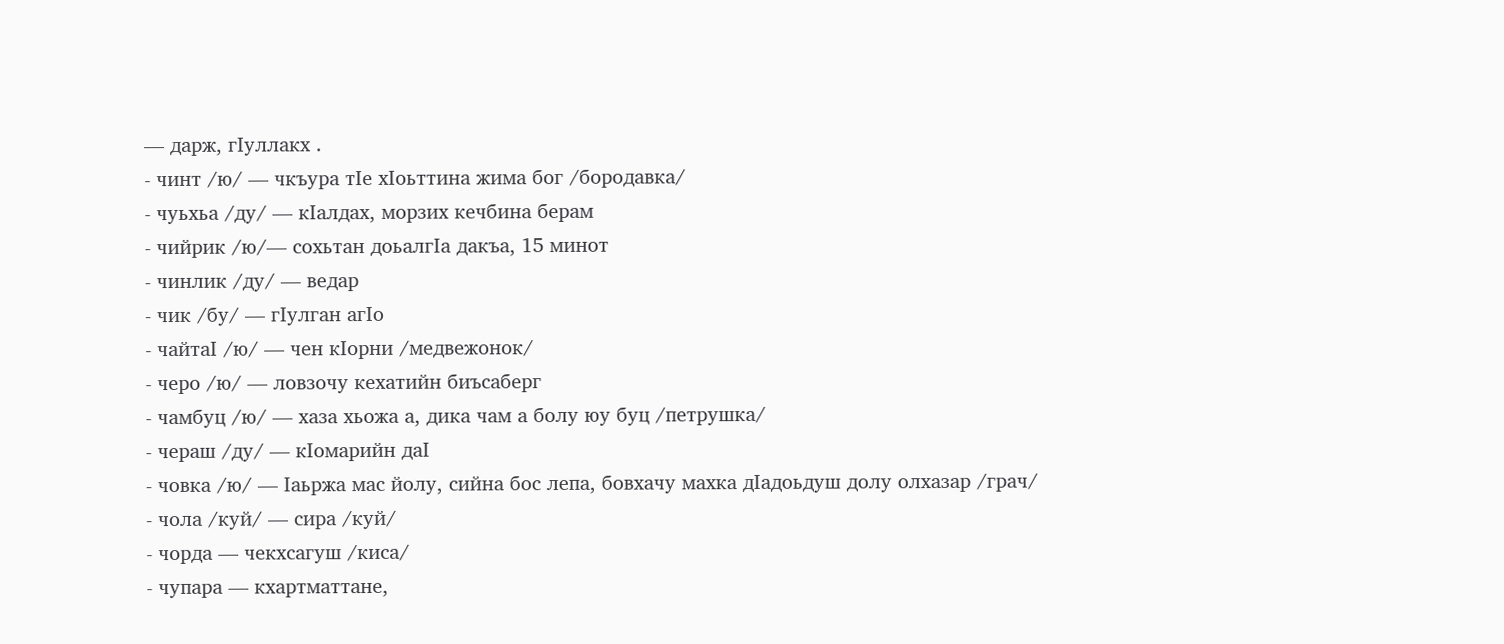— дарж, гIуллакх .
- чинт /ю/ — чкъура тIе хIоьттина жима бог /бородавка/
- чуьхьа /ду/ — кIалдах, морзих кечбина берам
- чийрик /ю/— сохьтан доьалгIа дакъа, 15 минот
- чинлик /ду/ — ведар
- чик /бу/ — гIулган агIо
- чайтаI /ю/ — чен кIорни /медвежонок/
- черо /ю/ — ловзочу кехатийн биъсаберг
- чамбуц /ю/ — хаза хьожа а, дика чам а болу юу буц /петрушка/
- чераш /ду/ — кIомарийн даI
- човка /ю/ — Iаьржа мас йолу, сийна бос лепа, бовхачу махка дIадоьдуш долу олхазар /грач/
- чола /куй/ — сира /куй/
- чорда — чекхсагуш /киса/
- чупара — кхартматтане,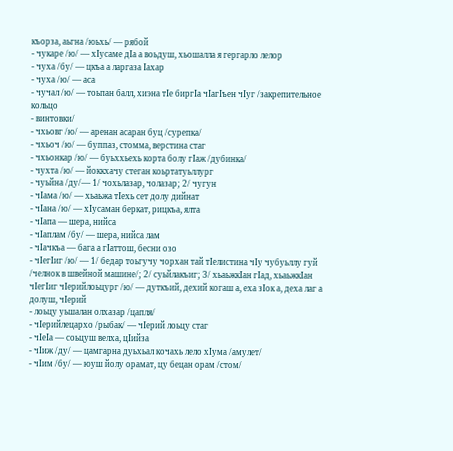къорза, аьгна /юьхь/ — рябой
- чукаре /ю/ — хIусаме дIа а воьдуш, хьошалла я гергарло лелор
- чуха /бу/ — цкъа а ларгаза Iахар
- чуха /ю/ — аса
- чучал /ю/ — тоьпан балл, хиэна тIе биргIа чIагIъен чIуг /закрепительное кольцо
- винтовки/
- чхьовг /ю/ — аренан асаран буц /сурепка/
- чхьоч /ю/ — буппаз, стомма, верстина стаг
- чхьонкар /ю/ — буьххьехь корта болу гIаж /дубинка/
- чухта /ю/ — йоккхачу стеган коьртатуьллург
- чуьйна /ду/— 1/ чохьлазар, чолазар; 2/ чугун
- чIама /ю/ — хьаьжа тIехь сет долу дийнат
- чIана /ю/ — хIусаман беркат, рицкъа, ялта
- чIапа — шера, нийса
- чIаплам /бу/ — шера, нийса лам
- чIачкъа — бага а гIаттош, бесни озо
- чIегIиг /ю/ — 1/ бедар тоьгучу чорхан тай тIелистина чIу чубуьллу гуй /челнок в швейной машине/; 2/ суьйлакъиг; 3/ хьаьжкIан гIад, хьаьжкIан чIегIиг чIерийлоьцург /ю/ — дуткъий, дехий когаш а, еха зIок а, деха лаг а долуш, чIерий
- лоьцу уьшалан олхазар /цапля/
- чIерийлецархо /рыбак/ — чIерий лоьцу стаг
- чIеIа — соьцуш велха, цIийза
- чIиж /ду/ — цамгарна дуьхьал кочахь лело хIума /амулет/
- чIим /бу/ — юуш йолу орамат, цу бецан орам /стом/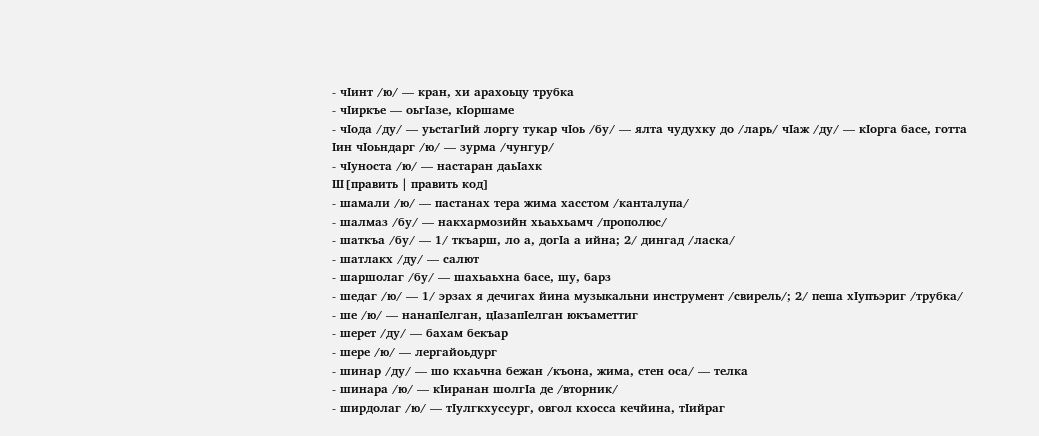- чIинт /ю/ — кран, хи арахоьцу трубка
- чIиркъе — оьгIазе, кIоршаме
- чIода /ду/ — уьстагIий лоргу тукар чIоь /бу/ — ялта чудухку до /ларь/ чIаж /ду/ — кIорга басе, готта Iин чIоьндарг /ю/ — зурма /чунгур/
- чIуноста /ю/ — настаран даьIахк
Ш[править | править код]
- шамали /ю/ — пастанах тера жима хасстом /канталупа/
- шалмаз /бу/ — накхармозийн хьаьхьамч /прополюс/
- шаткъа /бу/ — 1/ ткъарш, ло а, догIа а ийна; 2/ дингад /ласка/
- шатлакх /ду/ — салют
- шаршолаг /бу/ — шахьаьхна басе, шу, барз
- шедаг /ю/ — 1/ эрзах я дечигах йина музыкальни инструмент /свирель/; 2/ пеша хIупъэриг /трубка/
- ше /ю/ — нанапIелган, цIазапIелган юкъаметтиг
- шерет /ду/ — бахам бекъар
- шере /ю/ — лергайоьдург
- шинар /ду/ — шо кхаьчна бежан /къона, жима, стен оса/ — телка
- шинара /ю/ — кIиранан шолгIа де /вторник/
- ширдолаг /ю/ — тIулгкхуссург, овгол кхосса кечйина, тIийраг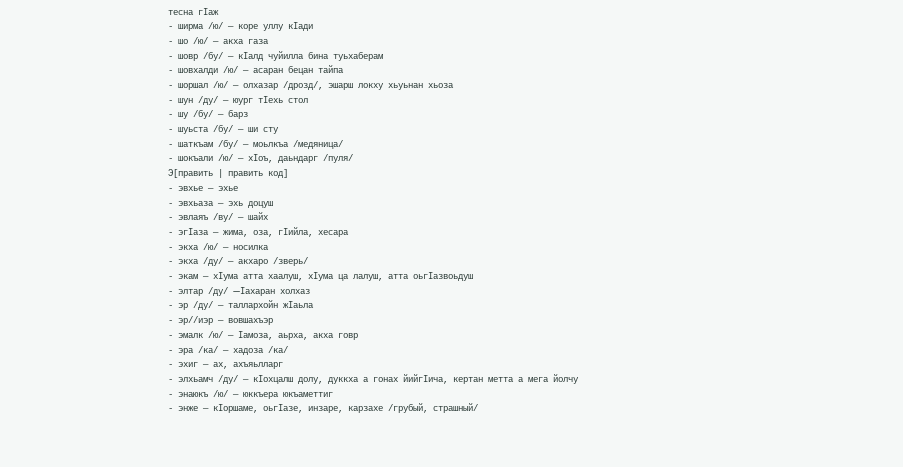тесна гIаж
- ширма /ю/ — коре уллу кIади
- шо /ю/ — акха газа
- шовр /бу/ — кIалд чуйилла бина туьхаберам
- шовхалди /ю/ — асаран бецан тайпа
- шоршал /ю/ — олхазар /дрозд/, эшарш локху хьуьнан хьоза
- шун /ду/ — юург тIехь стол
- шу /бу/ — барз
- шуьста /бу/ — ши сту
- шаткъам /бу/ — моьлкъа /медяница/
- шокъали /ю/ — хIоъ, даьндарг /пуля/
Э[править | править код]
- эвхье — эхье
- эвхьаза — эхь доцуш
- эвлаяъ /ву/ — шайх
- эгIаза — жима, оза, гIийла, хесара
- экха /ю/ — носилка
- экха /ду/ — акхаро /зверь/
- экам — хIума атта хаалуш, хIума ца лалуш, атта оьгIазвоьдуш
- элтар /ду/ —Iахаран холхаз
- эр /ду/ — таллархойн жIаьла
- эр//иэр — вовшахъэр
- эмалк /ю/ — Iамоза, аьрха, акха говр
- эра /ка/ — хадоза /ка/
- эхиг — ах, ахъяьлларг
- элхьамч /ду/ — кIохцалш долу, дуккха а гонах йийгIича, кертан метта а мега йолчу
- энаюкъ /ю/ — юккъера юкъаметтиг
- энже — кIоршаме, оьгIазе, инзаре, карзахе /грубый, страшный/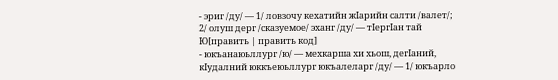- эриг /ду/ — 1/ ловзочу кехатийн жIарийн салти /валет/; 2/ олуш дерг /сказуемое/ эханг /ду/ — тIергIан тай
Ю[править | править код]
- юкъанаюьллург /ю/ — мехкарша хи хьош, дегIаний, кIудалний юккъеюьллург юкъалеларг /ду/ — 1/ юкъарло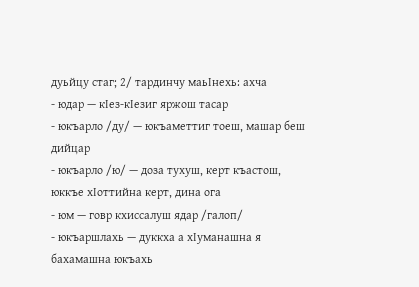дуьйцу стаг; 2/ тардинчу маьIнехь: ахча
- юдар — кIез-кIезиг яржош тасар
- юкъарло /ду/ — юкъаметтиг тоеш, машар беш дийцар
- юкъарло /ю/ — доза тухуш, керт къастош, юккъе хIоттийна керт, дина ога
- юм — говр кхиссалуш ядар /галоп/
- юкъаршлахь — дуккха а хIуманашна я бахамашна юкъахь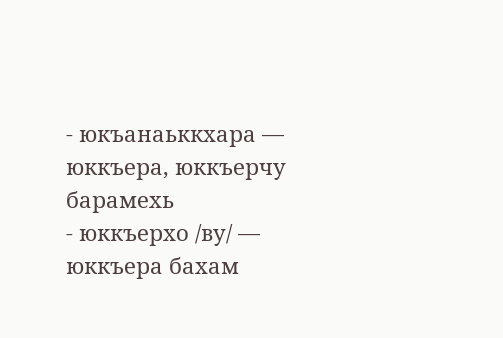- юкъанаьккхара — юккъера, юккъерчу барамехь
- юккъерхо /ву/ — юккъера бахам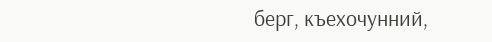берг, къехочунний,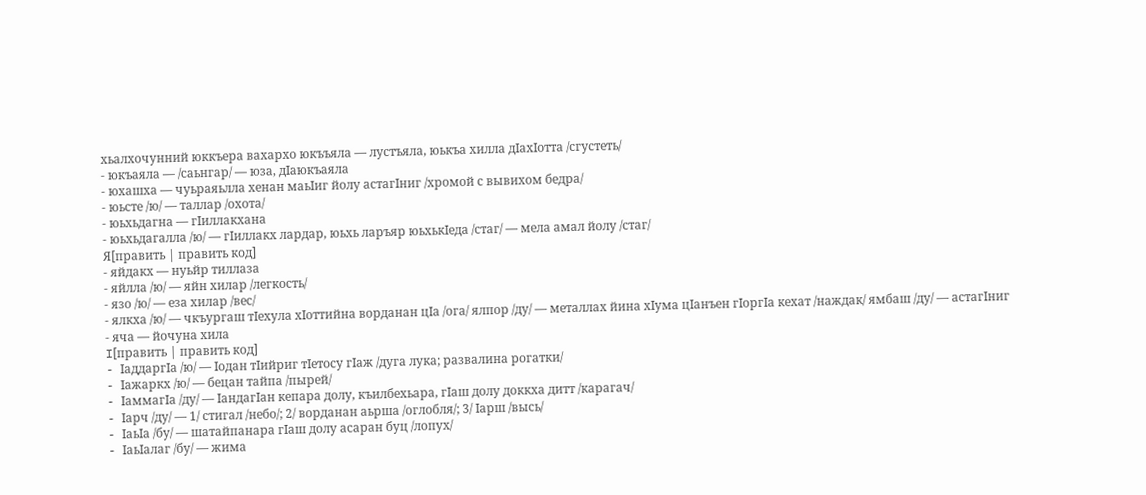хьалхочунний юккъера вахархо юкъъяла — лустъяла, юькъа хилла дIахIотта /сгустеть/
- юкъаяла — /саьнгар/ — юза, дIаюкъаяла
- юхашха — чуьраяьлла хенан маьIиг йолу астагIниг /хромой с вывихом бедра/
- юьсте /ю/ — таллар /охота/
- юьхьдагна — гIиллакхана
- юьхьдагалла /ю/ — гIиллакх лардар, юьхь ларъяр юьхькIеда /стаг/ — мела амал йолу /стаг/
Я[править | править код]
- яйдакх — нуьйр тиллаза
- яйлла /ю/ — яйн хилар /легкость/
- язо /ю/ — еза хилар /вес/
- ялкха /ю/ — чкъургаш тIехула хIоттийна ворданан цIа /ога/ ялпор /ду/ — металлах йина хIума цIанъен гIоргIа кехат /наждак/ ямбаш /ду/ — астагIниг
- яча — йочуна хила
I[править | править код]
- IаддаргIа /ю/ — Iодан тIийриг тIетосу гIаж /дуга лука; развалина рогатки/
- Iажаркх /ю/ — бецан тайпа /пырей/
- IаммагIа /ду/ — IандагIан кепара долу, къилбехьара, гIаш долу доккха дитт /карагач/
- Iарч /ду/ — 1/ стигал /небо/; 2/ ворданан аьрша /оглобля/; 3/ Iарш /высь/
- IаьIа /бу/ — шатайпанара гIаш долу асаран буц /лопух/
- IаьIалаг /бу/ — жима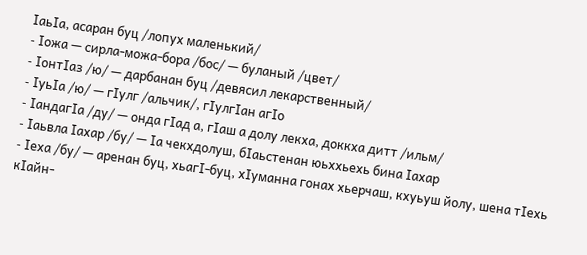IаьIа, асаран буц /лопух маленький/
- Iожа — сирла-можа-бора /бос/ — буланый /цвет/
- IонтIаз /ю/ — дарбанан буц /девясил лекарственный/
- IуьIа /ю/ — гIулг /альчик/, гIулгIан агIо
- IандагIа /ду/ — онда гIад а, гIаш а долу лекха, доккха дитт /ильм/
- Iаьвла Iахар /бу/ — Iа чекхдолуш, бIаьстенан юьххьехь бина Iахар
- Iеха /бу/ — аренан буц, хьагI-буц, хIуманна гонах хьерчаш, кхуьуш йолу, шена тIехь кIайн-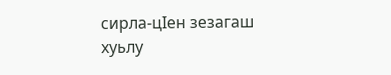сирла-цIен зезагаш хуьлу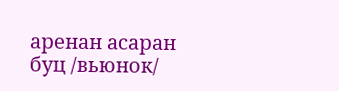аренан асаран буц /вьюнок/